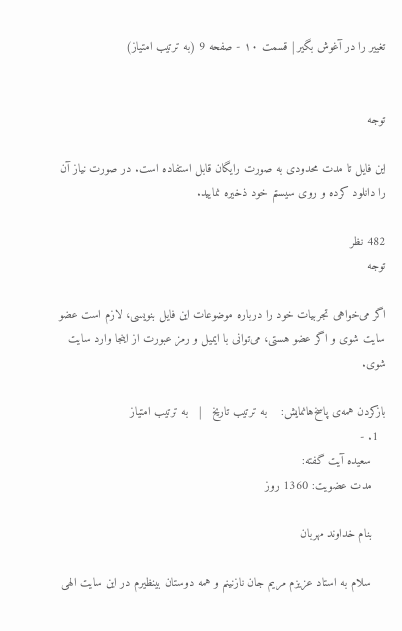تغییر را در آغوش بگیر | قسمت ۱۰ - صفحه 9 (به ترتیب امتیاز)


توجه

این فایل تا مدت محدودی به صورت رایگان قابل استفاده است. در صورت نیاز آن را دانلود کرده و روی سیستم خود ذخیره نمایید.

482 نظر
توجه

اگر می‌‌خواهی تجربیات خود را درباره موضوعات این فایل بنویسی، لازم است عضو سایت شوی و اگر عضو هستی، می‌توانی با ایمیل و رمز عبورت از اینجا وارد سایت شوی.

بازکردن همه‌ی پاسخ‌هانمایش:    به ترتیب تاریخ   |   به ترتیب امتیاز
  1. -
    سعیده آیت گفته:
    مدت عضویت: 1360 روز

    بنام خداوند مهربان

    سلام به استاد عزیزم مریم جان نازنینم و همه دوستان بینظیرم در این سایت الهی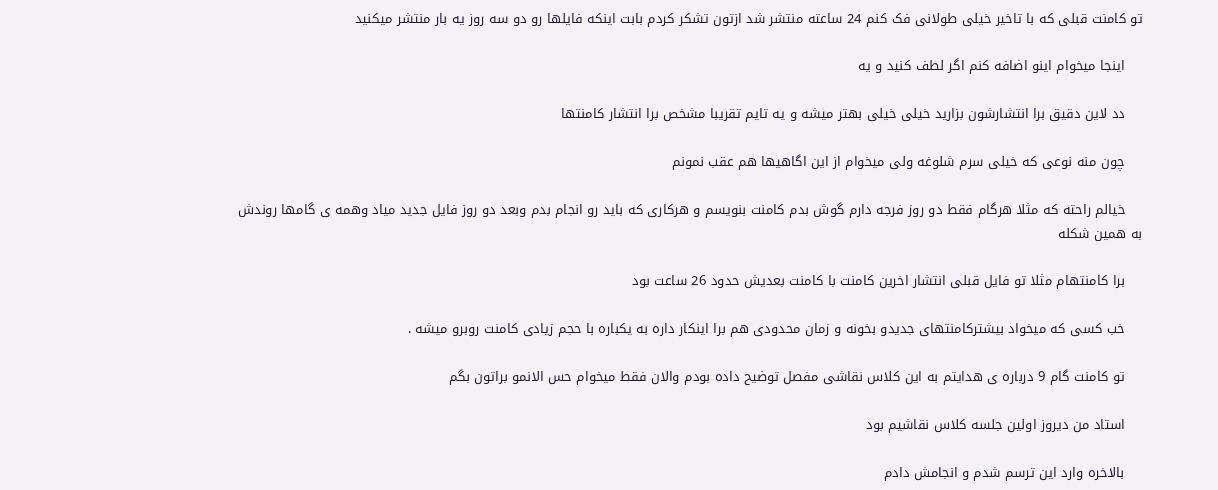تو کامنت قبلی که با تاخیر خیلی طولانی فک کنم 24 ساعته منتشر شد ازتون تشکر کردم بابت اینکه فایلها رو دو سه روز یه بار منتشر میکنید

    اینجا میخوام اینو اضافه کنم اگر لطف کنید و یه

    دد لاین دقیق برا انتشارشون بزارید خیلی خیلی بهتر میشه و یه تایم تقریبا مشخص برا انتشار کامنتها

    چون منه نوعی که خیلی سرم شلوغه ولی میخوام از این اگاهیها هم عقب نمونم

    خیالم راحته که مثلا هرگام فقط دو روز فرجه دارم گوش بدم کامنت بنویسم و هرکاری که باید رو انجام بدم وبعد دو روز فایل جدید میاد وهمه ی گامها روندش به همین شکله

    برا کامنتهام مثلا تو فایل قبلی انتشار اخرین کامنت با کامنت بعدیش حدود 26 ساعت بود

    خب کسی که میخواد بیشترکامنتهای جدیدو بخونه و زمان محدودی هم برا اینکار داره به یکباره با حجم زیادی کامنت روبرو میشه .

    تو کامنت گام 9 درباره ی هدایتم به این کلاس نقاشی مفصل توضیح داده بودم والان فقط میخوام حس الانمو براتون بگم

    استاد من دیروز اولین جلسه کلاس نقاشیم بود

    بالاخره وارد این ترسم شدم و انجامش دادم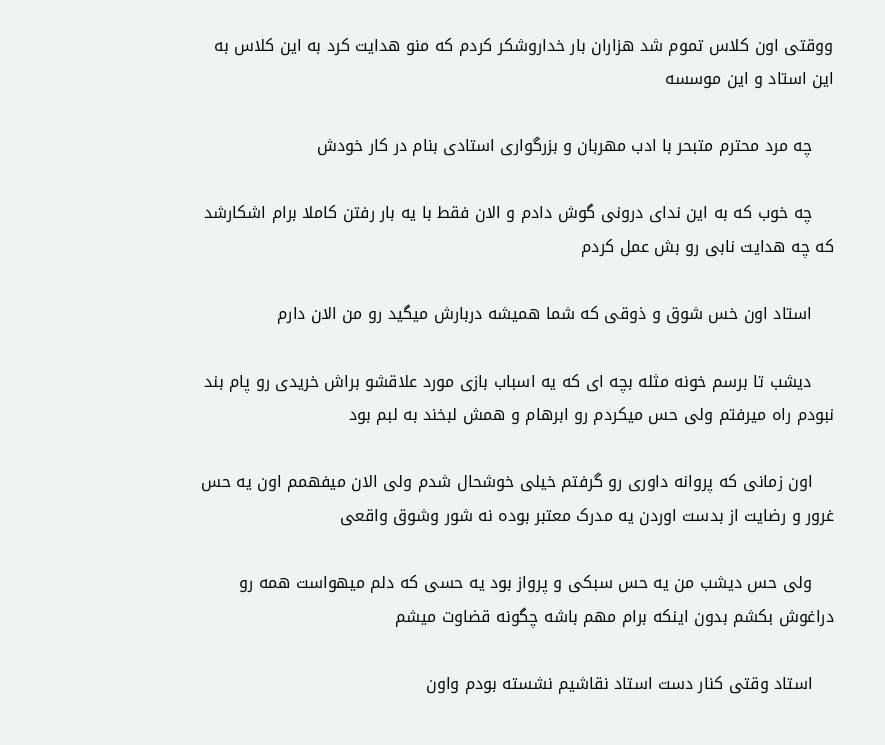ووقتی اون کلاس تموم شد هزاران بار خداروشکر کردم که منو هدایت کرد به این کلاس به این استاد و این موسسه

    چه مرد محترم متبحر با ادب مهربان و بزرگواری استادی بنام در کار خودش

    چه خوب که به این ندای درونی گوش دادم و الان فقط با یه بار رفتن کاملا برام اشکارشد که چه هدایت نابی رو بش عمل کردم

    استاد اون خس شوق و ذوقی که شما همیشه دربارش میگید رو من الان دارم

    دیشب تا برسم خونه مثله بچه ای که یه اسباب بازی مورد علاقشو براش خریدی رو پام بند نبودم راه میرفتم ولی حس میکردم رو ابرهام و همش لبخند به لبم بود

    اون زمانی که پروانه داوری رو گرفتم خیلی خوشحال شدم ولی الان میفهمم اون یه حس غرور و رضایت از بدست اوردن یه مدرک معتبر بوده نه شور وشوق واقعی

    ولی حس دیشب من یه حس سبکی و پرواز بود یه حسی که دلم میهواست همه رو دراغوش بکشم بدون اینکه برام مهم باشه چگونه قضاوت میشم

    استاد وقتی کنار دست استاد نقاشیم نشسته بودم واون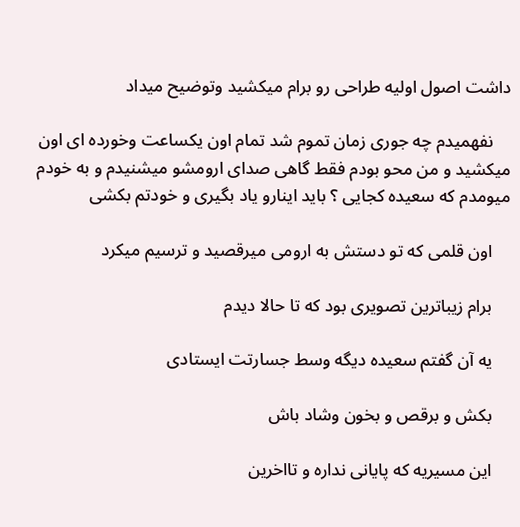داشت اصول اولیه طراحی رو برام میکشید وتوضیح میداد

    نفهمیدم چه جوری زمان تموم شد تمام اون یکساعت وخورده ای اون میکشید و من محو بودم فقط گاهی صدای ارومشو میشنیدم و به خودم میومدم که سعیده کجایی ؟ باید اینارو یاد بگیری و خودتم بکشی

    اون قلمی که تو دستش به ارومی میرقصید و ترسیم میکرد

    برام زیباترین تصویری بود که تا حالا دیدم

    یه آن گفتم سعیده دیگه وسط جسارتت ایستادی

    بکش و برقص و بخون وشاد باش

    این مسیریه که پایانی نداره و تااخرین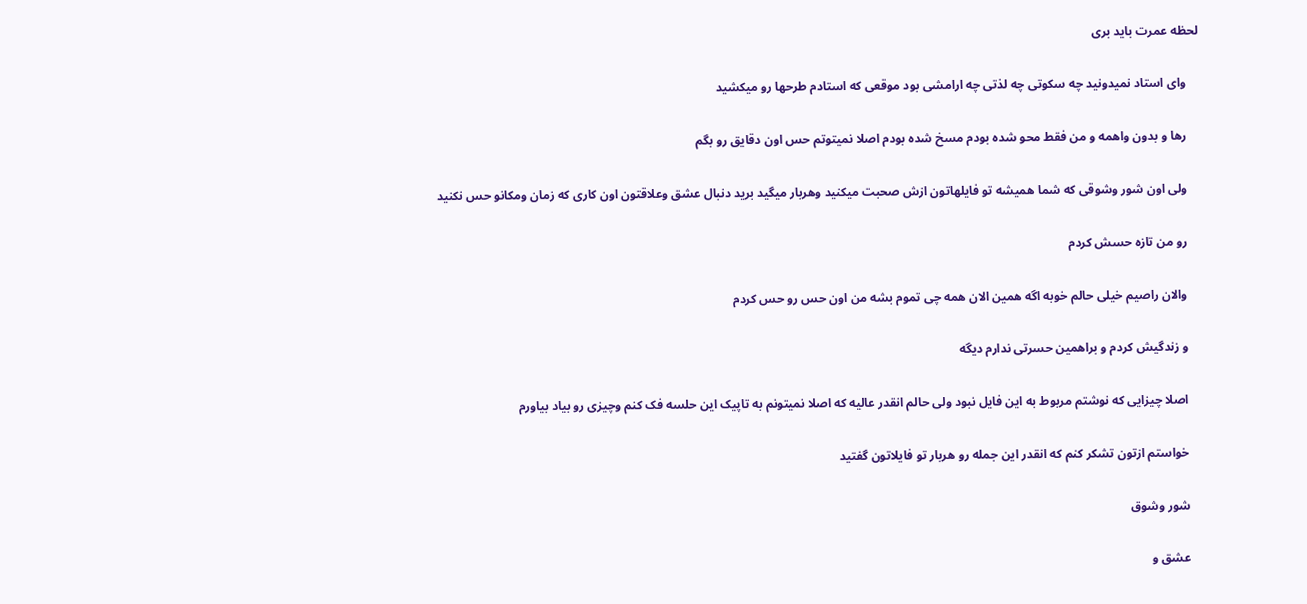لحظه عمرت باید بری

    وای استاد نمیدونید چه سکوتی چه لذتی چه ارامشی بود موقعی که استادم طرحها رو میکشید

    رها و بدون واهمه و من فقط محو شده بودم مسخ شده بودم اصلا نمیتوتم حس اون دقایق رو بگم

    ولی اون شور وشوقی که شما همیشه تو فایلهاتون ازش صحبت میکنید وهربار میگید برید دنبال عشق وعلاقتون اون کاری که زمان ومکانو حس نکنید

    رو من تازه حسش کردم

    والان راصیم خیلی حالم خوبه اگه همین الان همه چی تموم بشه من اون حس رو حس کردم

    و زندگیش کردم و براهمین حسرتی ندارم دیگه

    اصلا چیزایی که نوشتم مربوط به این فایل نبود ولی حالم انقدر عالیه که اصلا نمیتونم به تاپیک این حلسه فک کنم وچیزی رو بیاد بیاورم

    خواستم ازتون تشکر کنم که انقدر این جمله رو هربار تو فایلاتون گفتید

    شور وشوق

    عشق و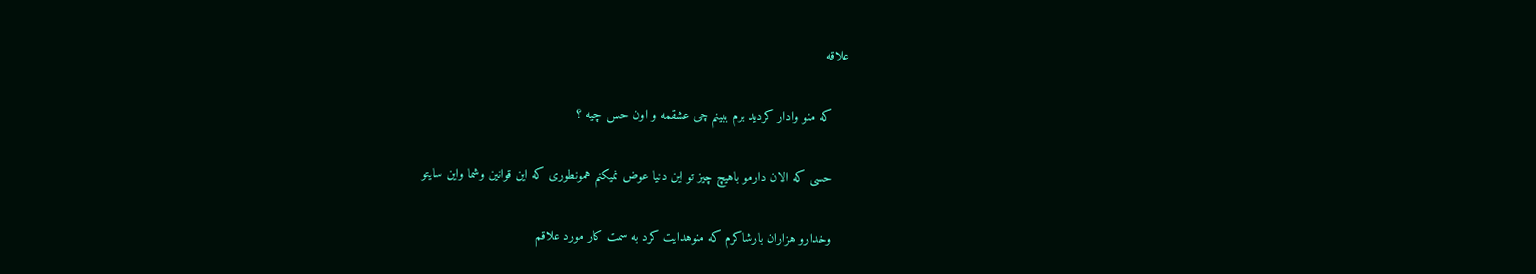علاقه

    که منو وادار کردید برم ببینم چی عشقمه و اون حس چیه ؟

    حسی که الان دارمو باهیچ چیز تو این دنیا عوض نمیکنم همونطوری که این قوانین وشما واین سایتو

    وخدارو هزاران بارشاکرم که منوهدایت کرد به سمت کار مورد علاقم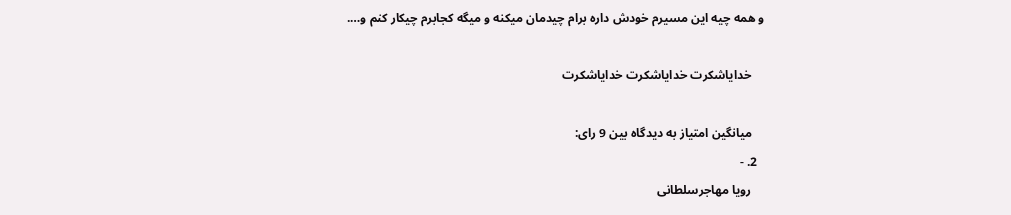و همه چیه این مسیرم خودش داره برام چیدمان میکنه و میگه کجابرم چیکار کنم و….

    خدایاشکرت خدایاشکرت خدایاشکرت

    میانگین امتیاز به دیدگاه بین 9 رای:
  2. -
    رویا مهاجرسلطانی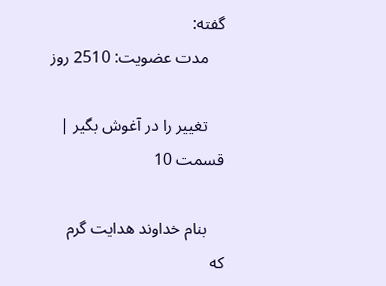گفته:
    مدت عضویت: 2510 روز

    تغییر را در آغوش بگیر | قسمت 10

    بنام خداوند هدایت گرم که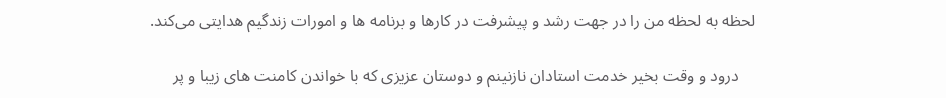لحظه به لحظه من را در جهت رشد و پیشرفت در کارها و برنامه ها و امورات زندگیم هدایتی می‌کند.

    درود و وقت بخیر خدمت استادان نازنینم و دوستان عزیزی که با خواندن کامنت های زیبا و پر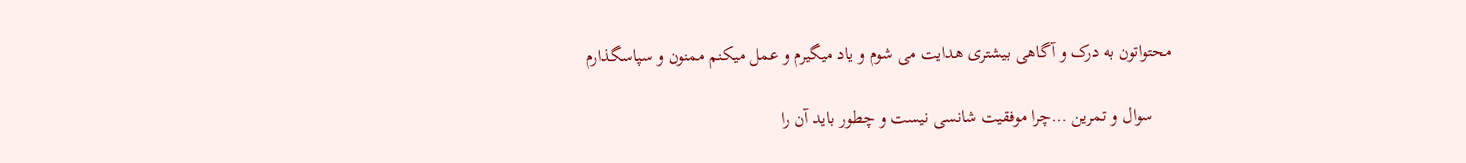محتواتون به درک و آگاهی بیشتری هدایت می شوم و یاد میگیرم و عمل میکنم ممنون و سپاسگذارم

    سوال و تمرین …چرا موفقیت شانسی نیست و چطور باید آن را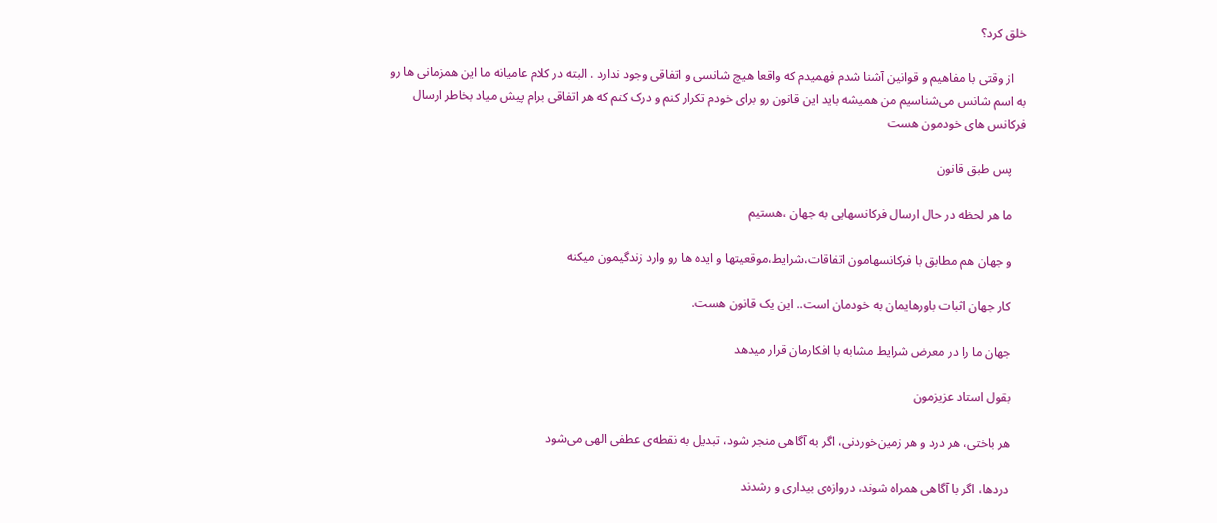خلق کرد؟

    از وقتی با مفاهیم و قوانین آشنا شدم فهمیدم که واقعا هیچ شانسی و اتفاقی وجود ندارد . البته در کلام عامیانه ما این همزمانی ها رو به اسم شانس می‌شناسیم من همیشه باید این قانون رو برای خودم تکرار کنم و درک کنم که هر اتفاقی برام پیش میاد بخاطر ارسال فرکانس های خودمون هست

    پس طبق قانون

    ما هر لحظه در حال ارسال فرکانسهایی به جهان ،هستیم

    و جهان هم مطابق با فرکانسهامون اتفاقات،شرایط،موقعیتها و ایده ها رو وارد زندگیمون میکنه

    کار جهان اثبات باورهایمان به خودمان است.. این یک قانون هست.

    جهان ما را در معرض شرایط مشابه با افکارمان قرار میدهد

    بقول استاد عزیزمون

    هر باختی، هر درد و هر زمین‌خوردنی، اگر به آگاهی منجر شود، تبدیل به نقطه‌ی عطفی الهی می‌شود

    دردها، اگر با آگاهی همراه شوند، دروازه‌ی بیداری و رشدند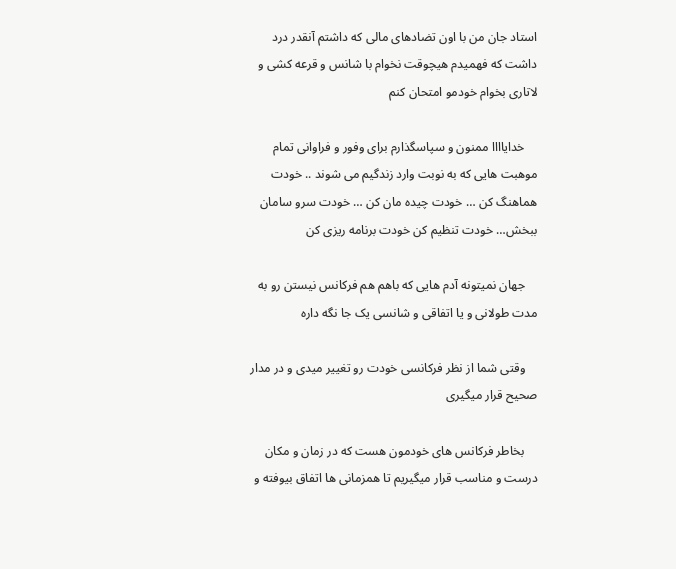استاد جان من با اون تضادهای مالی که داشتم آنقدر درد داشت که فهمیدم هیچوقت نخوام با شانس و قرعه کشی و لاتاری بخوام خودمو امتحان کنم

    خدایاااا ممنون و سپاسگذارم برای وفور و فراوانی تمام موهبت هایی که به نوبت وارد زندگیم می شوند .. خودت هماهنگ کن … خودت چیده مان کن … خودت سرو سامان ببخش… خودت تنظیم کن خودت برنامه ریزی کن

    جهان نمیتونه آدم هایی که باهم هم فرکانس نیستن رو به مدت طولانی و یا اتفاقی و شانسی یک جا نگه داره

    وقتی شما از نظر فرکانسی خودت رو تغییر میدی و در مدار صحیح قرار میگیری

    بخاطر فرکانس های خودمون هست که در زمان و مکان درست و مناسب قرار میگیریم تا همزمانی ها اتفاق بیوفته و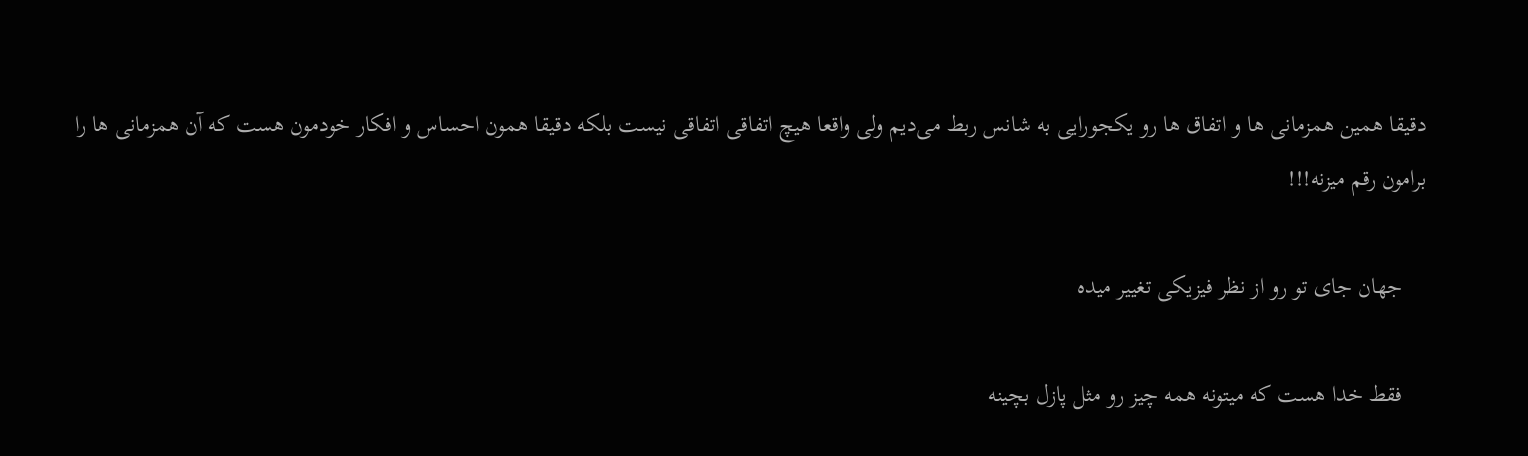دقیقا همین همزمانی ها و اتفاق ها رو یکجورایی به شانس ربط می‌دیم ولی واقعا هیچ اتفاقی اتفاقی نیست بلکه دقیقا همون احساس و افکار خودمون هست که آن همزمانی ها را برامون رقم میزنه!!!

    جهان جای تو رو از نظر فیزیکی تغییر میده

    فقط خدا هست که میتونه همه چیز رو مثل پازل بچینه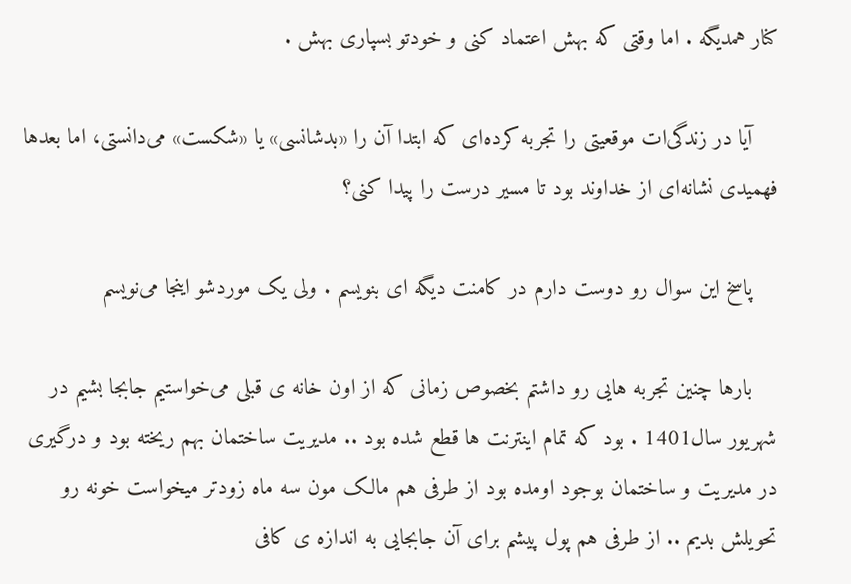کنار همدیگه . اما وقتی که بهش اعتماد کنی و خودتو بسپاری بهش .

    آیا در زندگی‌ات موقعیتی را تجربه کرده‌ای که ابتدا آن را «بدشانسی» یا «شکست» می‌دانستی، اما بعدها فهمیدی نشانه‌ای از خداوند بود تا مسیر درست را پیدا کنی؟

    پاسخ این سوال رو دوست دارم در کامنت دیگه ای بنویسم . ولی یک موردشو اینجا می‌نویسم

    بارها چنین تجربه هایی رو داشتم بخصوص زمانی که از اون خانه ی قبلی می‌خواستیم جابجا بشیم در شهریور سال1401 . بود که تمام اینترنت ها قطع شده بود .. مدیریت ساختمان بهم ریخته بود و درگیری در مدیریت و ساختمان بوجود اومده بود از طرفی هم مالک مون سه ماه زودتر میخواست خونه رو تحویلش بدیم .. از طرفی هم پول پیشم برای آن جابجایی به اندازه ی کافی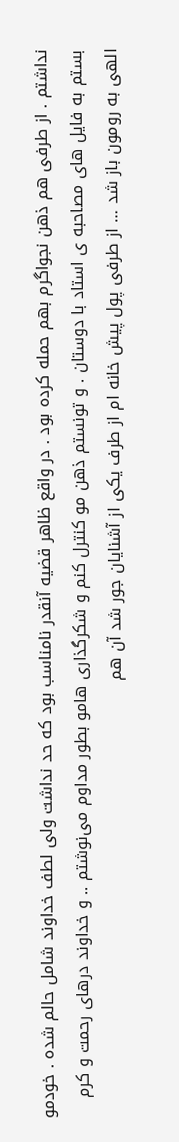نداشتم . از طرفی هم ذهن نجواگرم بهم حمله کرده بود . در واقع ظاهر قضیه آنقدر نامناسب بود که حد نداشت ولی لطف خداوند شامل حالم شده . خودمو بستم به فایل های مصاحبه ی استاد با دوستان . و تونستم ذهن مو کنترل کنم و شکرگذاری هامو بطور مداوم می‌نوشتم .. و خداوند درهای رحمت و کرم الهی به رومون باز شد … از طرفی پول پیش خانه ام از طرف یکی از آشنایان جور شد آن هم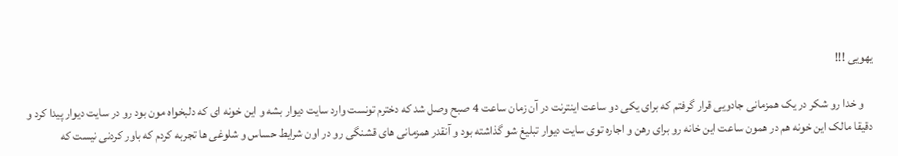یهویی !!!

    و خدا رو شکر در یک همزمانی جادویی قرار گرفتم که برای یکی دو ساعت اینترنت در آن زمان ساعت 4 صبح وصل شد که دخترم تونست وارد سایت دیوار بشه و این خونه ای که دلبخواه مون بود رو در سایت دیوار پیدا کرد و دقیقا مالک این خونه هم در همون ساعت این خانه رو برای رهن و اجاره توی سایت دیوار تبلیغ شو گذاشته بود و آنقدر همزمانی های قشنگی رو در اون شرایط حساس و شلوغی ها تجربه کردم که باور کردنی نیست که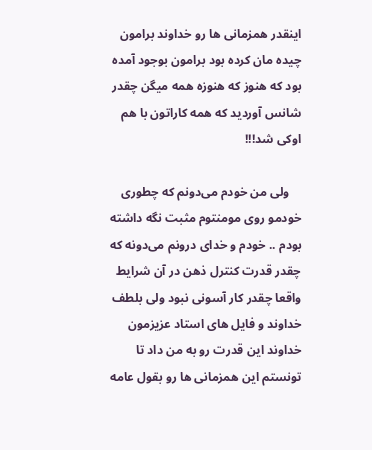اینقدر همزمانی ها رو خداوند برامون چیده مان کرده بود برامون بوجود آمده بود که هنوز که هنوزه همه میگن چقدر شانس آوردید که همه کاراتون با هم اوکی شد!!!

    ولی من خودم می‌دونم که چطوری خودمو روی مومنتوم مثبت نگه داشته بودم .. خودم و خدای درونم می‌دونه که چقدر قدرت کنترل ذهن در آن شرایط واقعا چقدر کار آسونی نبود ولی بلطف خداوند و فایل های استاد عزیزمون خداوند این قدرت رو به من داد تا تونستم این همزمانی ها رو بقول عامه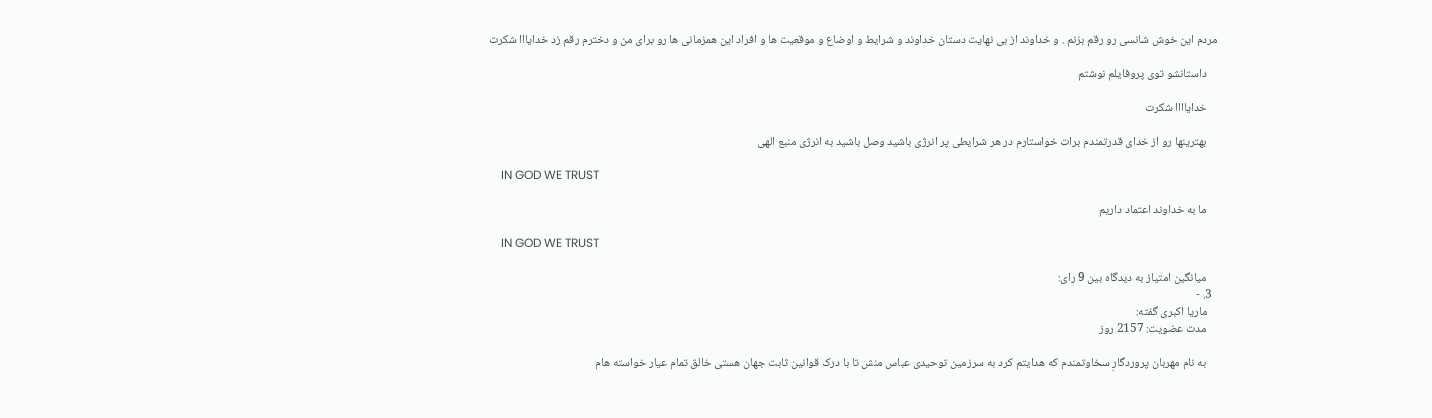مردم این خوش شانسی رو رقم بزنم . و خداوند از بی نهایت دستان خداوند و شرایط و اوضاع و موقعیت ها و افراد این همزمانی ها رو برای من و دخترم رقم زد خدایااا شکرت

    داستانشو توی پروفایلم نوشتم

    خدایاااا شکرت

    بهترینها رو از خدای قدرتمندم برات خواستارم در هر شرایطی پر انرژی باشید وصل باشید به انرژی منبع الهی

    IN GOD WE TRUST

    ما به خداوند اعتماد داریم

    IN GOD WE TRUST

    میانگین امتیاز به دیدگاه بین 9 رای:
  3. -
    ماریا اکبری گفته:
    مدت عضویت: 2157 روز

    به نام مهربان پروردگارِ سخاوتمندم که هدایتم کرد به سرزمین توحیدی عباس منش تا با درک قوانین ثابت جهان هستی خالق تمام عیار خواسته هام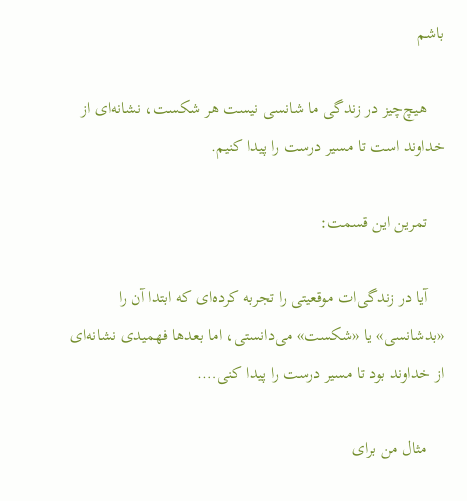باشم

    هیچ‌چیز در زندگی ما شانسی نیست هر شکست، نشانه‌ای از خداوند است تا مسیر درست را پیدا کنیم.

    تمرین این قسمت:

    آیا در زندگی‌ات موقعیتی را تجربه کرده‌ای که ابتدا آن را «بدشانسی» یا «شکست» می‌دانستی، اما بعدها فهمیدی نشانه‌ای از خداوند بود تا مسیر درست را پیدا کنی….

    مثال من برای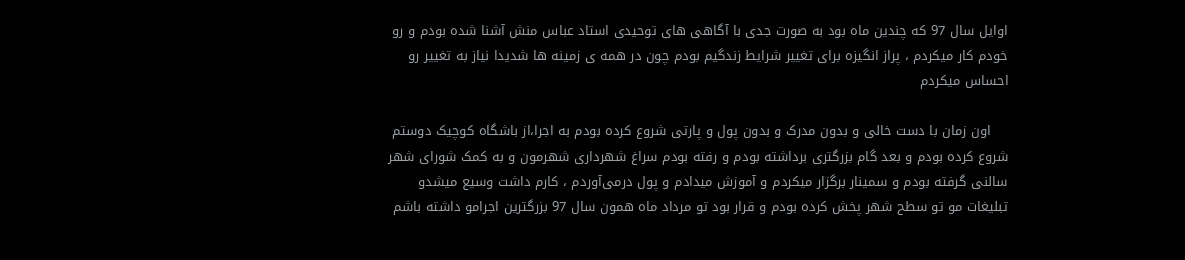اوایل سال 97 که چندین ماه بود به صورت جدی با آگاهی های توحیدی استاد عباس منش آشنا شده بودم و رو خودم کار میکردم ، پراز انگیزه برای تغییر شرایط زندگیم بودم چون در همه ی زمینه ها شدیدا نیاز به تغییر رو احساس میکردم

    اون زمان با دست خالی و بدون مدرک و بدون پول و پارتی شروع کرده بودم به اجرا،از باشگاه کوچیک دوستم شروع کرده بودم و بعد گام بزرگتری برداشته بودم و رفته بودم سراغ شهرداری شهرمون و به کمک شورای شهر سالنی گرفته بودم و سمینار برگزار میکردم و آموزش میدادم و پول درمی‌آوردم ، کارم داشت وسیع میشدو تبلیغات مو تو سطح شهر پخش کرده بودم و قرار بود تو مرداد ماه همون سال 97 بزرگترین اجرامو داشته باشم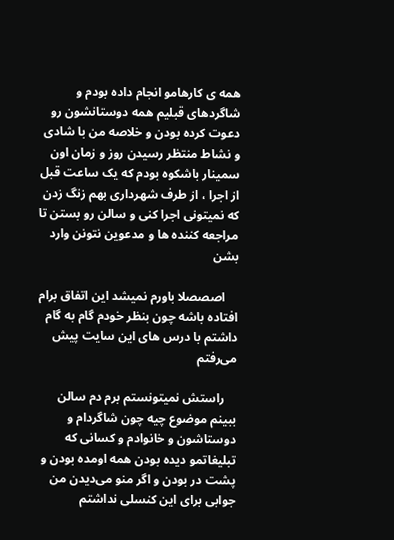همه ی کارهامو انجام داده بودم و شاگردهای قبلیم همه دوستانشون رو دعوت کرده بودن و خلاصه من با شادی و نشاط منتظر رسیدن روز و زمان اون سمینار باشکوه بودم که یک ساعت قبل از اجرا ، از طرف شهرداری بهم زنگ زدن که نمیتونی اجرا کنی و سالن رو بستن تا مراجعه کننده ها و مدعوین نتونن وارد بشن

    اصصصلا باورم نمیشد این اتفاق برام افتاده باشه چون بنظر خودم گام به گام داشتم با درس های این سایت پیش می‌رفتم

    راستش نمیتونستم برم دم سالن ببینم موضوع چیه چون شاگردام و دوستاشون و خانوادم و کسانی که تبلیغاتمو دیده بودن همه اومده بودن و پشت در بودن و اگر منو می‌دیدن من جوابی برای این کنسلی نداشتم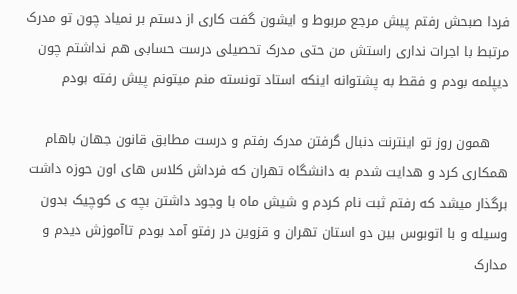فردا صبحش رفتم پیش مرجع مربوط و ایشون گفت کاری از دستم بر نمیاد چون تو مدرک مرتبط با اجرات نداری راستش من حتی مدرک تحصیلی درست حسابی هم نداشتم چون دیپلمه بودم و فقط به پشتوانه اینکه استاد تونسته منم میتونم پیش رفته بودم

    همون روز تو اینترنت دنبال گرفتن مدرک رفتم و درست مطابق قانون جهان باهام همکاری کرد و هدایت شدم به دانشگاه تهران که فرداش کلاس های اون حوزه داشت برگذار میشد که رفتم ثبت نام کردم و شیش ماه با وجود داشتن بچه ی کوچیک بدون وسیله و با اتوبوس بین دو استان تهران و قزوین در رفتو آمد بودم تاآموزش دیدم و مدارک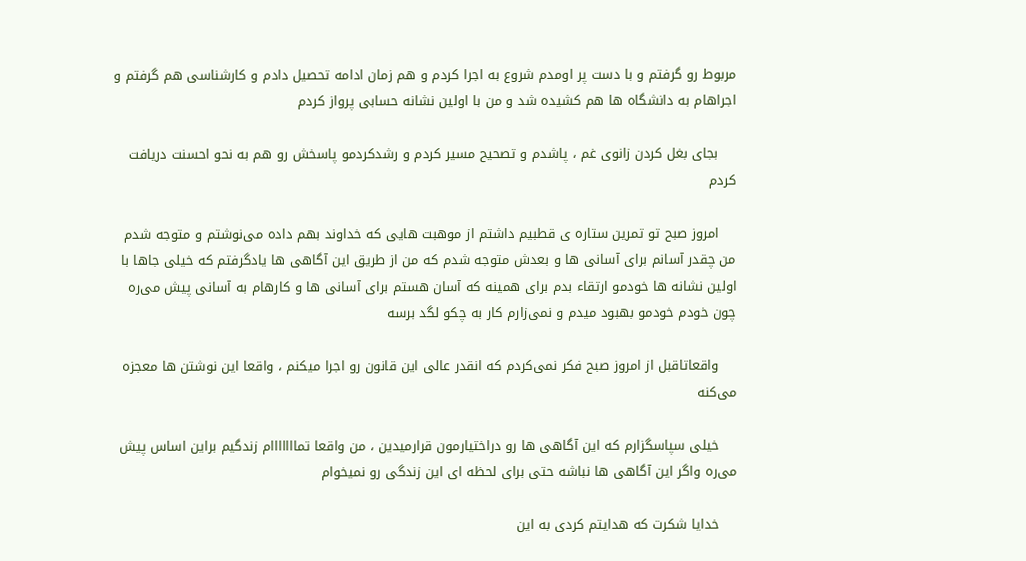مربوط رو گرفتم و با دست پر اومدم شروع به اجرا کردم و هم زمان ادامه تحصیل دادم و کارشناسی هم گرفتم و اجراهام به دانشگاه ها هم کشیده شد و من با اولین نشانه حسابی پرواز کردم

    بجای بغل کردن زانوی غم ، پاشدم و تصحیح مسیر کردم و رشدکردمو پاسخش رو هم به نحو احسنت دریافت کردم

    امروز صبح تو تمرین ستاره ی قطبیم داشتم از موهبت هایی که خداوند بهم داده می‌نوشتم و متوجه شدم من چقدر آسانم برای آسانی ها و بعدش متوجه شدم که من از طریق این آگاهی ها یادگرفتم که خیلی جاها با اولین نشانه ها خودمو ارتقاء بدم برای همینه که آسان هستم برای آسانی ها و کارهام به آسانی پیش می‌ره چون خودم خودمو بهبود میدم و نمی‌زارم کار به چکو لگد برسه

    واقعاتاقبل از امروز صبح فکر نمی‌کردم که انقدر عالی این قانون رو اجرا میکنم ، واقعا این نوشتن ها معجزه می‌کنه

    خیلی سپاسگزارم که این آگاهی ها رو دراختیارمون قرارمیدین ، من واقعا تمااااااام زندگیم براین اساس پیش می‌ره واگر این آگاهی ها نباشه حتی برای لحظه ای این زندگی رو نمیخوام

    خدایا شکرت که هدایتم کردی به این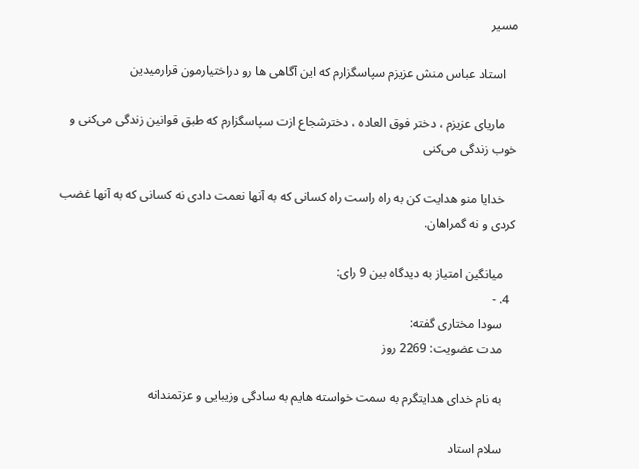مسیر

    استاد عباس منش عزیزم سپاسگزارم که این آگاهی ها رو دراختیارمون قرارمیدین

    ماریای عزیزم ، دختر فوق العاده ، دخترشجاع ازت سپاسگزارم که طبق قوانین زندگی می‌کنی و خوب زندگی می‌کنی

    خدایا منو هدایت کن به راه راست راه کسانی که به آنها نعمت دادی نه کسانی که به آنها غضب کردی و نه گمراهان.

    میانگین امتیاز به دیدگاه بین 9 رای:
  4. -
    سودا مختاری گفته:
    مدت عضویت: 2269 روز

    به نام خدای هدایتگرم به سمت خواسته هایم به سادگی وزیبایی و عزتمندانه

    سلام استاد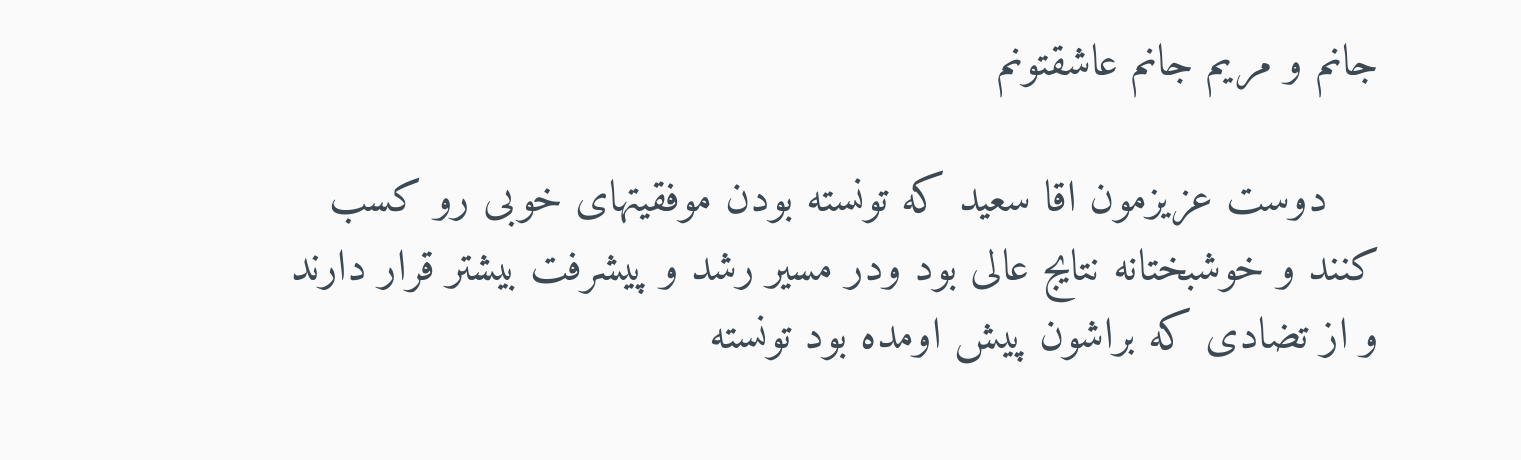جانم و مریم جانم عاشقتونم

    دوست عزیزمون اقا سعید که تونسته بودن موفقیتهای خوبی رو کسب کنند و خوشبختانه نتایج عالی بود ودر مسیر رشد و پیشرفت بیشتر قرار دارند و از تضادی که براشون پیش اومده بود تونسته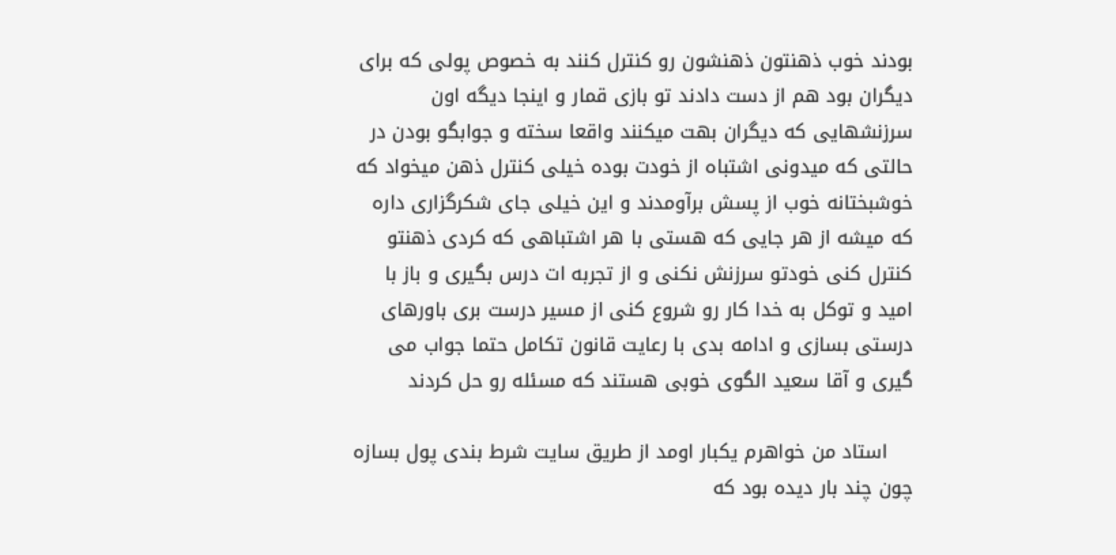بودند خوب ذهنتون ذهنشون رو کنترل کنند به خصوص پولی که برای دیگران بود هم از دست دادند تو بازی قمار و اینجا دیگه اون سرزنشهایی که دیگران بهت میکنند واقعا سخته و جوابگو بودن در حالتی که میدونی اشتباه از خودت بوده خیلی کنترل ذهن میخواد که خوشبختانه خوب از پسش برآومدند و این خیلی جای شکرگزاری داره که میشه از هر جایی که هستی با هر اشتباهی که کردی ذهنتو کنترل کنی خودتو سرزنش نکنی و از تجربه ات درس بگیری و باز با امید و توکل به خدا کار رو شروع کنی از مسیر درست بری باورهای درستی بسازی و ادامه بدی با رعایت قانون تکامل حتما جواب می گیری و آقا سعید الگوی خوبی هستند که مسئله رو حل کردند

    استاد من خواهرم یکبار اومد از طریق سایت شرط بندی پول بسازه چون چند بار دیده بود که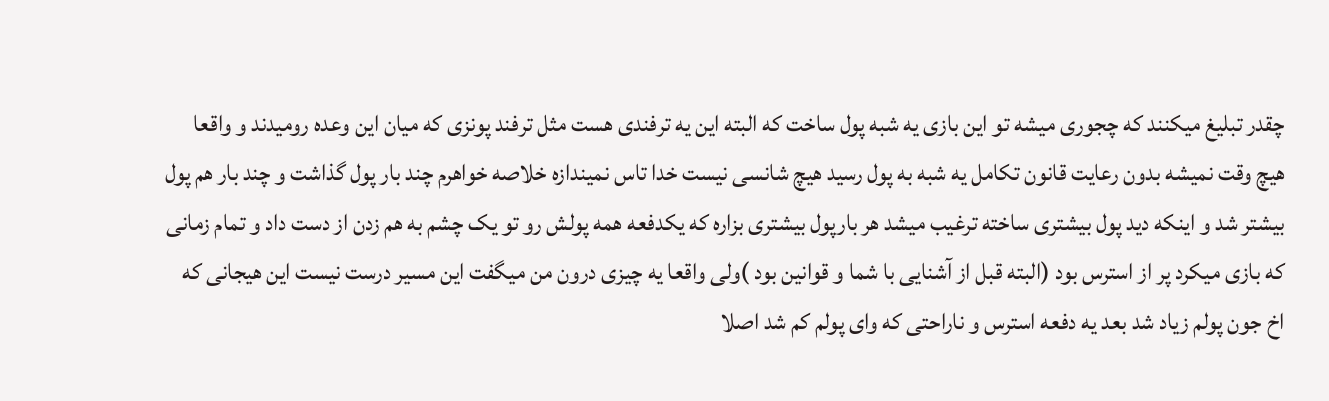چقدر تبلیغ میکنند که چجوری میشه تو این بازی یه شبه پول ساخت که البته این یه ترفندی هست مثل ترفند پونزی که میان این وعده رومیدند و واقعا هیچ وقت نمیشه بدون رعایت قانون تکامل یه شبه به پول رسید هیچ شانسی نیست خدا تاس نمیندازه خلاصه خواهرم چند بار پول گذاشت و چند بار هم پول بیشتر شد و اینکه دید پول بیشتری ساخته ترغیب میشد هر بارپول بیشتری بزاره که یکدفعه همه پولش رو تو یک چشم به هم زدن از دست داد و تمام زمانی که بازی میکرد پر از استرس بود (البته قبل از آشنایی با شما و قوانین بود )ولی واقعا یه چیزی درون من میگفت این مسیر درست نیست این هیجانی که اخ جون پولم زیاد شد بعد یه دفعه استرس و ناراحتی که وای پولم کم شد اصلا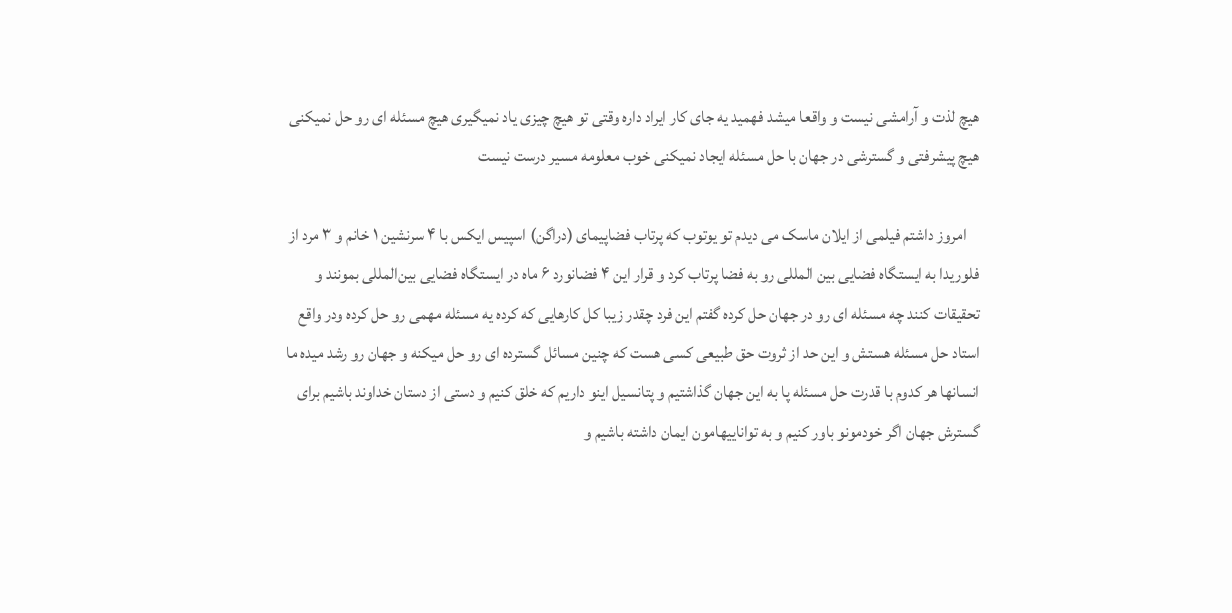هیچ لذت و آرامشی نیست و واقعا میشد فهمید یه جای کار ایراد داره وقتی تو هیچ چیزی یاد نمیگیری هیچ مسئله ای رو حل نمیکنی هیچ پیشرفتی و گسترشی در جهان با حل مسئله ایجاد نمیکنی خوب معلومه مسیر درست نیست

    امروز داشتم فیلمی از ایلان ماسک می دیدم تو یوتوب که پرتاب فضاپیمای (دراگن) اسپیس ایکس با ۴ سرنشین ۱ خانم و ۳ مرد از فلوریدا به ایستگاه فضایی بین المللی رو به فضا پرتاب کرد و قرار این ۴ فضانورد ۶ ماه در ایستگاه فضایی بین‌المللی بمونند و تحقیقات کنند چه مسئله ای رو در جهان حل کرده گفتم این فرد چقدر زیبا کل کارهایی که کرده یه مسئله مهمی رو حل کرده ودر واقع استاد حل مسئله هستش و این حد از ثروت حق طبیعی کسی هست که چنین مسائل گسترده ای رو حل میکنه و جهان رو رشد میده ما انسانها هر کدوم با قدرت حل مسئله پا به این جهان گذاشتیم و پتانسیل اینو داریم که خلق کنیم و دستی از دستان خداوند باشیم برای گسترش جهان اگر خودمونو باور کنیم و به تواناییهامون ایمان داشته باشیم و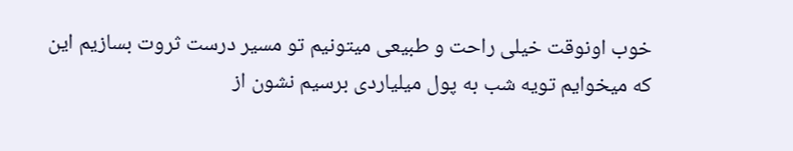خوب اونوقت خیلی راحت و طبیعی میتونیم تو مسیر درست ثروت بسازیم این که میخوایم تویه شب به پول میلیاردی برسیم نشون از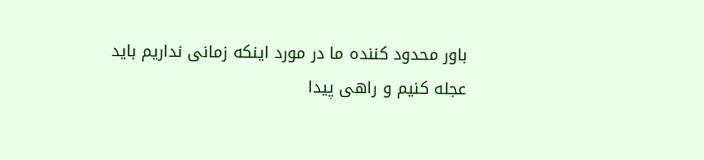باور محدود کننده ما در مورد اینکه زمانی نداریم باید عجله کنیم و راهی پیدا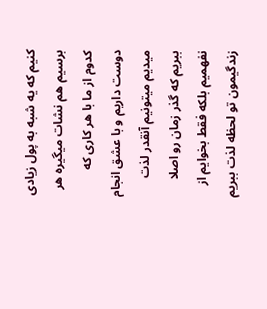کنیم که یه شبه به پول زیادی برسیم هم نشات میگیره هر کدوم از ما با هر کاری که دوست داریم و با عشق انجام میدیم میتونیم آنقدر لذت ببریم که گذر زمان رو اصلا نفهمیم بلکه فقط بخوایم از زندگیمون تو لحظه لذت ببریم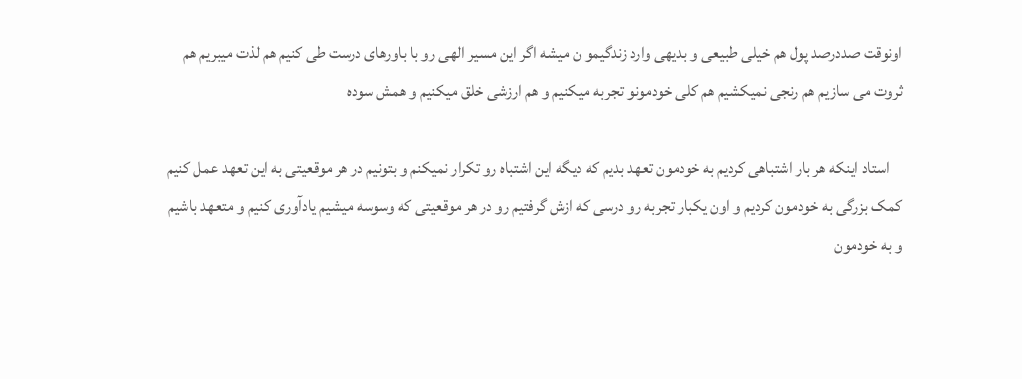اونوقت صددرصد پول هم خیلی طبیعی و بدیهی وارد زندگیمو ن میشه اگر این مسیر الهی رو با باورهای درست طی کنیم هم لذت میبریم هم ثروت می سازیم هم رنجی نمیکشیم هم کلی خودمونو تجربه میکنیم و هم ارزشی خلق میکنیم و همش سوده

    استاد اینکه هر بار اشتباهی کردیم به خودمون تعهد بدیم که دیگه این اشتباه رو تکرار نمیکنم و بتونیم در هر موقعیتی به این تعهد عمل کنیم کمک بزرگی به خودمون کردیم و اون یکبار تجربه رو درسی که ازش گرفتیم رو در هر موقعیتی که وسوسه میشیم یادآوری کنیم و متعهد باشیم و به خودمون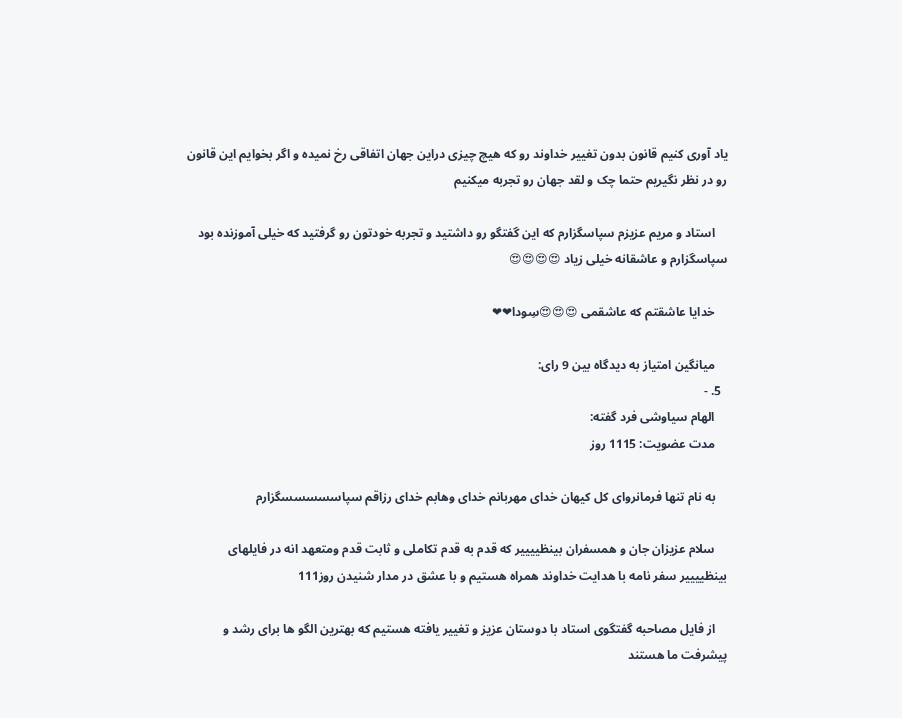یاد آوری کنیم قانون بدون تغییر خداوند رو که هیچ چیزی دراین جهان اتفاقی رخ نمیده و اگر بخوایم این قانون رو در نظر نگیریم حتما چک و لقد جهان رو تجربه میکنیم

    استاد و مریم عزیزم سپاسگزارم که این گفتگو رو داشتید و تجربه خودتون رو گرفتید که خیلی آموزنده بود سپاسگزارم و عاشقانه خیلی زیاد 😍😍😍😍

    خدایا عاشقتم که عاشقمی 😍😍😍سِودا❤❤

    میانگین امتیاز به دیدگاه بین 9 رای:
  5. -
    الهام سیاوشی فرد گفته:
    مدت عضویت: 1115 روز

    به نام تنها فرمانروای کل کیهان خدای مهربانم خدای وهابم خدای رزاقم سپاسسسسسگزارم

    سلام عزیزان جان و همسفران بینظییییر که قدم به قدم تکاملی و ثابت قدم ومتعهد انه در فایلهای بینظییییر سفر نامه با هدایت خداوند همراه هستیم و با عشق در مدار شنیدن روز111

    از فایل مصاحبه گفتگوی استاد با دوستان عزیز و تغییر یافته هستیم که بهترین الگو ها برای رشد و پیشرفت ما هستند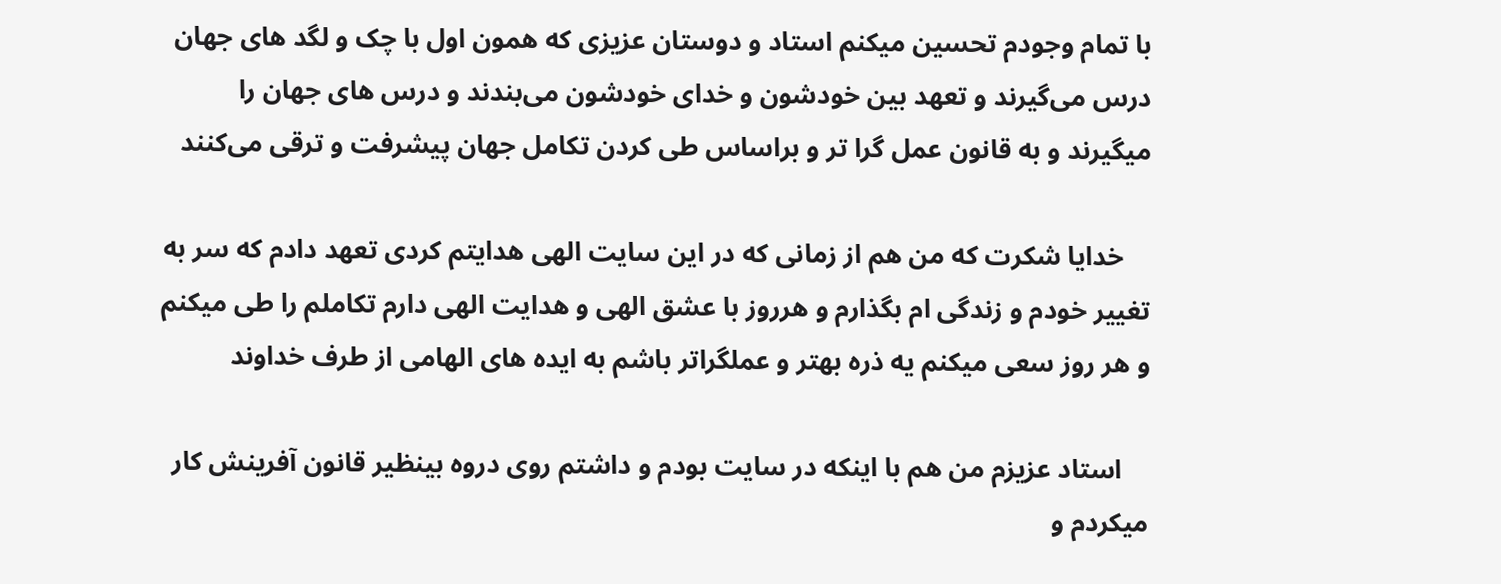با تمام وجودم تحسین میکنم استاد و دوستان عزیزی که همون اول با چک و لگد های جهان درس می‌گیرند و تعهد بین خودشون و خدای خودشون می‌بندند و درس های جهان را میگیرند و به قانون عمل گرا تر و براساس طی کردن تکامل جهان پیشرفت و ترقی می‌کنند

    خدایا شکرت که من هم از زمانی که در این سایت الهی هدایتم کردی تعهد دادم که سر به تغییر خودم و زندگی ام بگذارم و هرروز با عشق الهی و هدایت الهی دارم تکاملم را طی میکنم و هر روز سعی میکنم یه ذره بهتر و عملگراتر باشم به ایده های الهامی از طرف خداوند

    استاد عزیزم من هم با اینکه در سایت بودم و داشتم روی دروه بینظیر قانون آفرینش کار میکردم و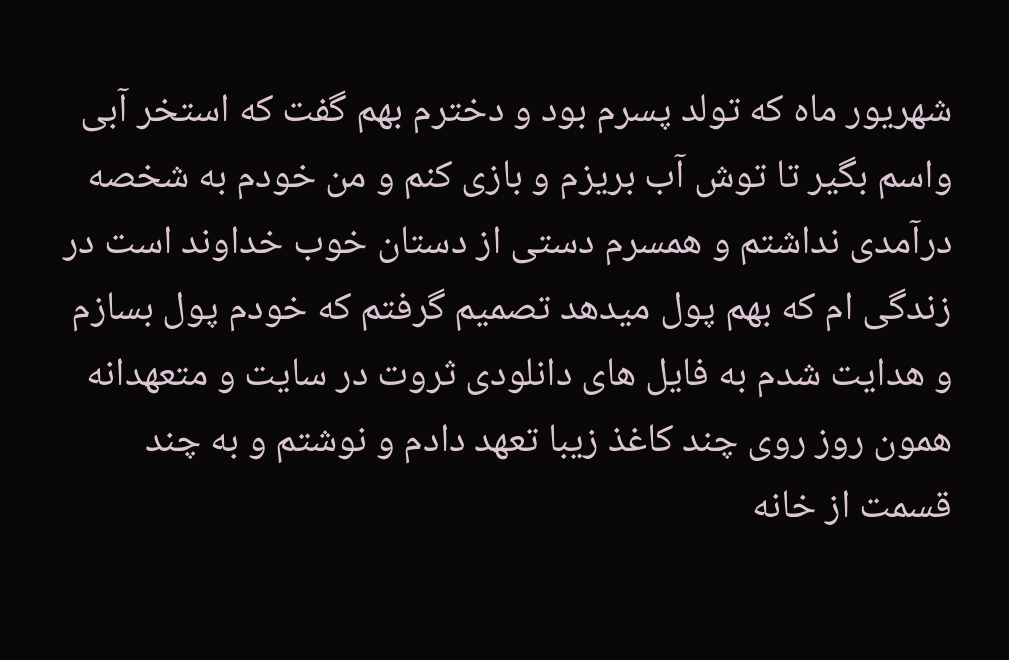شهریور ماه که تولد پسرم بود و دخترم بهم گفت که استخر آبی واسم بگیر تا توش آب بریزم و بازی کنم و من خودم به شخصه درآمدی نداشتم و همسرم دستی از دستان خوب خداوند است در زندگی ام که بهم پول میدهد تصمیم گرفتم که خودم پول بسازم و هدایت شدم به فایل های دانلودی ثروت در سایت و متعهدانه همون روز روی چند کاغذ زیبا تعهد دادم و نوشتم و به چند قسمت از خانه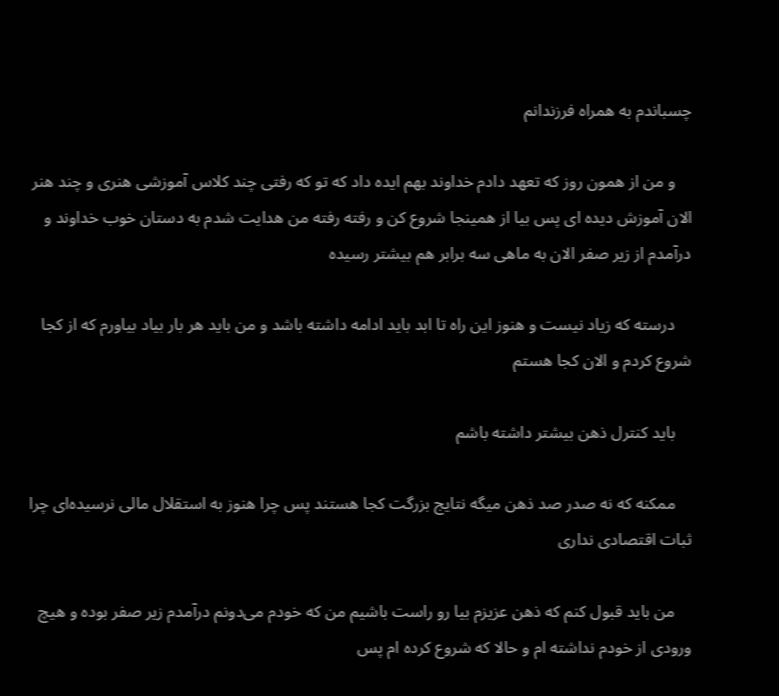چسباندم به همراه فرزندانم

    و من از همون روز که تعهد دادم خداوند بهم ایده داد که تو که رفتی چند کلاس آموزشی هنری و چند هنر الان آموزش دیده ای پس بیا از همینجا شروع کن و رفته رفته من هدایت شدم به دستان خوب خداوند و درآمدم از زیر صفر الان به ماهی سه برابر هم بیشتر رسیده

    درسته که زیاد نیست و هنوز این راه تا ابد باید ادامه داشته باشد و من باید هر بار بیاد بیاورم که از کجا شروع کردم و الان کجا هستم

    باید کنترل ذهن بیشتر داشته باشم

    ممکنه که نه صدر صد ذهن میگه نتایج بزرگت کجا هستند پس چرا هنوز به استقلال مالی نرسیده‌ای چرا ثبات اقتصادی نداری

    من باید قبول کنم که ذهن عزیزم بیا رو راست باشیم من که خودم می‌دونم درآمدم زیر صفر بوده و هیچ ورودی از خودم نداشته ام و حالا که شروع کرده ام پس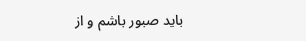باید صبور باشم و از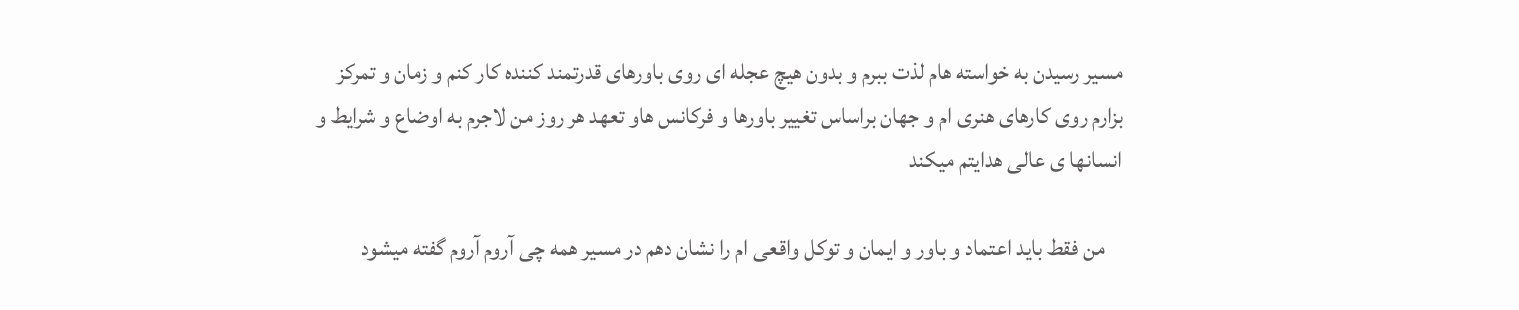مسیر رسیدن به خواسته هام لذت ببرم و بدون هیچ عجله ای روی باورهای قدرتمند کننده کار کنم و زمان و تمرکز بزارم روی کارهای هنری ام و جهان براساس تغییر باورها و فرکانس هاو تعهد هر روز من لاجرم به اوضاع و شرایط و انسانها ی عالی هدایتم میکند

    من فقط باید اعتماد و باور و ایمان و توکل واقعی ام را نشان دهم در مسیر همه چی آروم آروم گفته میشود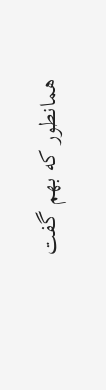همانطور که بهم گفت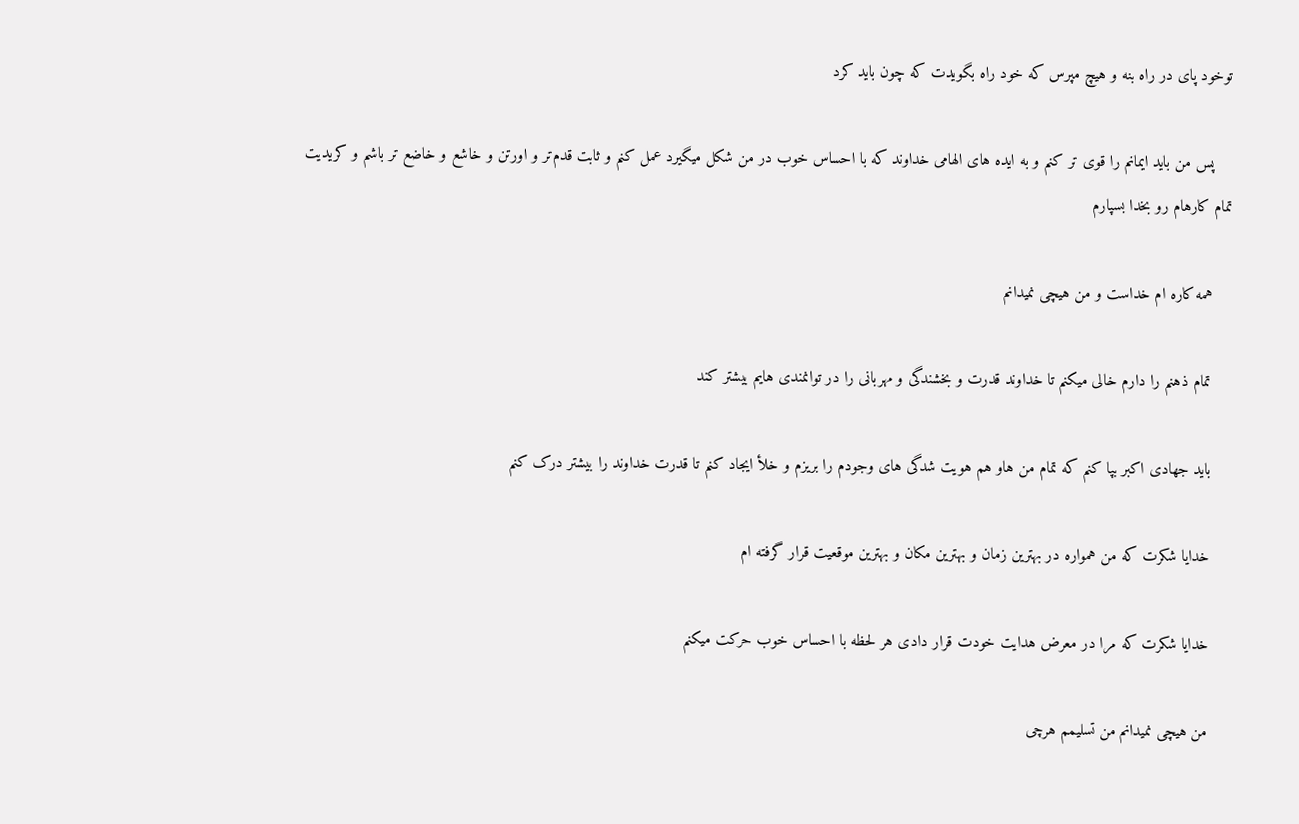توخود پای در راه بنه و هیچ مپرس که خود راه بگویدت که چون باید کرد

    پس من باید ایمانم را قوی تر کنم و به ایده های الهامی خداوند که با احساس خوب در من شکل میگیرد عمل کنم و ثابت قدم‌تر و اورتن و خاشع و خاضع تر باشم و کریدیت تمام کارهام رو بخدا بسپارم

    همه کاره ام خداست و من هیچی نمیدانم

    تمام ذهنم را دارم خالی میکنم تا خداوند قدرت و بخشندگی و مهربانی را در توانمندی هایم بیشتر کند

    باید جهادی اکبر بپا کنم که تمام من هاو هم هویت شدگی های وجودم را بریزم و خلأ ایجاد کنم تا قدرت خداوند را بیشتر درک کنم

    خدایا شکرت که من همواره در بهترین زمان و بهترین مکان و بهترین موقعیت قرار گرفته ام

    خدایا شکرت که مرا در معرض هدایت خودت قرار دادی هر لحظه با احساس خوب حرکت میکنم

    من هیچی نمیدانم من تسلیمم هرچی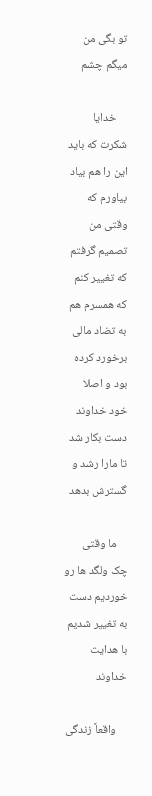تو بگی من میگم چشم

    خدایا شکرت که باید این را هم بیاد بیاورم که وقتی من تصمیم گرفتم که تغییر کنم که همسرم هم به تضاد مالی برخورد کرده بود و اصلا خود خداوند دست بکار شد تا مارا رشد و گسترش بدهد

    ما وقتی چک ولگد ها رو خوردیم دست به تغییر شدیم با هدایت خداوند

    واقعاً زندگی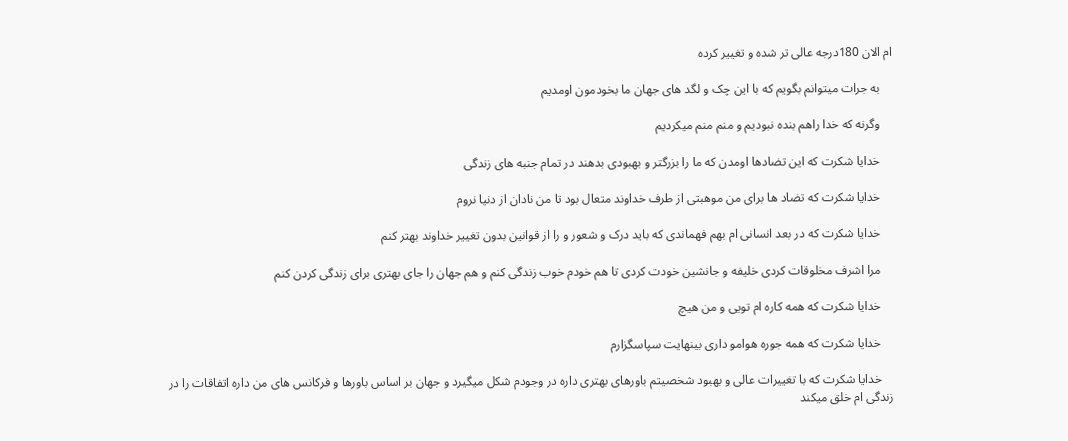ام الان 180درجه عالی تر شده و تغییر کرده

    به جرات میتوانم بگویم که با این چک و لگد های جهان ما بخودمون اومدیم

    وگرنه که خدا راهم بنده نبودیم و منم منم میکردیم

    خدایا شکرت که این تضادها اومدن که ما را بزرگتر و بهبودی بدهند در تمام جنبه های زندگی

    خدایا شکرت که تضاد ها برای من موهبتی از طرف خداوند متعال بود تا من نادان از دنیا نروم

    خدایا شکرت که در بعد انسانی ام بهم فهماندی که باید درک و شعور و را از قوانین بدون تغییر خداوند بهتر کنم

    مرا اشرف مخلوقات کردی خلیفه و جانشین خودت کردی تا هم خودم خوب زندگی کنم و هم جهان را جای بهتری برای زندگی کردن کنم

    خدایا شکرت که همه کاره ام تویی و من هیچ

    خدایا شکرت که همه جوره هوامو داری بینهایت سپاسگزارم

    خدایا شکرت که با تغییرات عالی و بهبود شخصیتم باورهای بهتری داره در وجودم شکل میگیرد و جهان بر اساس باورها و فرکانس های من داره اتفاقات را در زندگی ام خلق میکند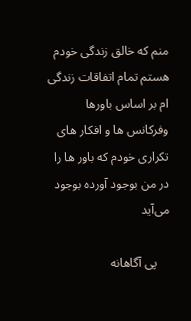منم که خالق زندگی خودم هستم تمام اتفاقات زندگی ام بر اساس باورها وفرکانس ها و افکار های تکراری خودم که باور ها را در من بوجود آورده بوجود می‌آید

    پی آگاهانه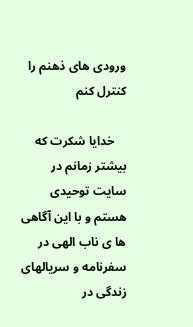ورودی های ذهنم را کنترل کنم

    خدایا شکرت که بیشتر زمانم در سایت توحیدی هستم و با این آگاهی ها ی ناب الهی در سفرنامه و سریالهای زندگی در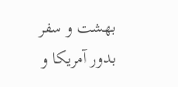بهشت و سفر بدور آمریکا و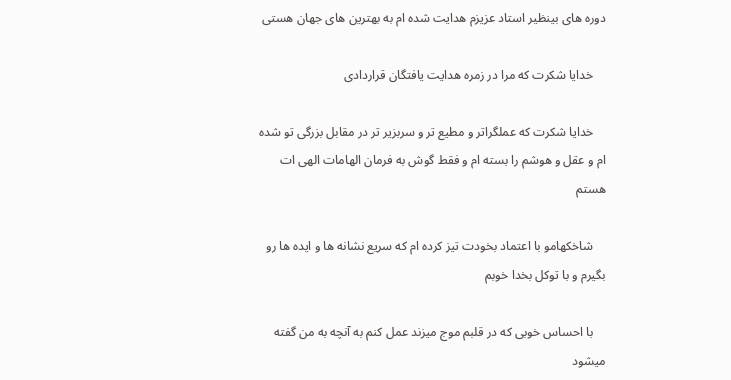دوره های بینظیر استاد عزیزم هدایت شده ام به بهترین های جهان هستی

    خدایا شکرت که مرا در زمره هدایت یافتگان قراردادی

    خدایا شکرت که عملگراتر و مطیع تر و سربزیر تر در مقابل بزرگی تو شده ام و عقل و هوشم را بسته ام و فقط گوش به فرمان الهامات الهی ات هستم

    شاخکهامو با اعتماد بخودت تیز کرده ام که سریع نشانه ها و ایده ها رو بگیرم و با توکل بخدا خوبم

    با احساس خوبی که در قلبم موج میزند عمل کنم به آنچه به من گفته میشود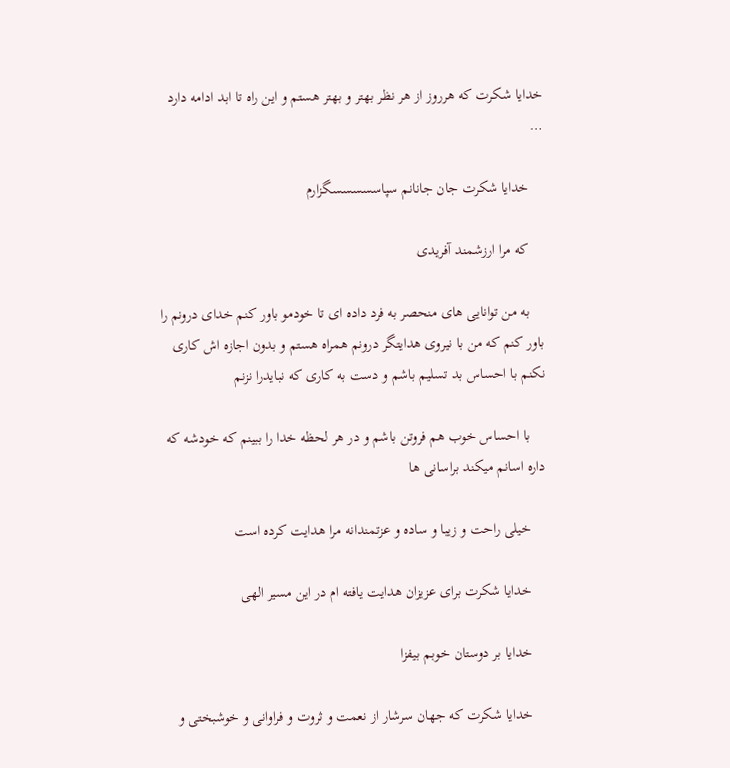خدایا شکرت که هرروز از هر نظر بهتر و بهتر هستم و این راه تا ابد ادامه دارد …

    خدایا شکرت جان جانانم سپاسسسسسگزارم

    که مرا ارزشمند آفریدی

    به من توانایی های منحصر به فرد داده ای تا خودمو باور کنم خدای درونم را باور کنم که من با نیروی هدایتگر درونم همراه هستم و بدون اجازه اش کاری نکنم با احساس بد تسلیم باشم و دست به کاری که نبایدرا نزنم

    با احساس خوب هم فروتن باشم و در هر لحظه خدا را ببینم که خودشه که داره اسانم میکند براسانی ها

    خیلی راحت و زیبا و ساده و عزتمندانه مرا هدایت کرده است

    خدایا شکرت برای عزیزان هدایت یافته ام در این مسیر الهی

    خدایا بر دوستان خوبم بیفزا

    خدایا شکرت که جهان سرشار از نعمت و ثروت و فراوانی و خوشبختی و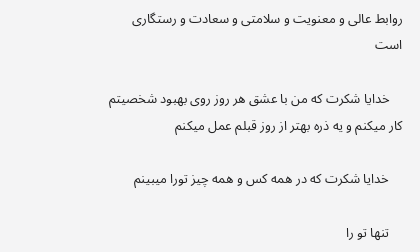روابط عالی و معنویت و سلامتی و سعادت و رستگاری است

    خدایا شکرت که من با عشق هر روز روی بهبود شخصیتم کار میکنم و یه ذره بهتر از روز قبلم عمل میکنم

    خدایا شکرت که در همه کس و همه چیز تورا میبینم

    تنها تو را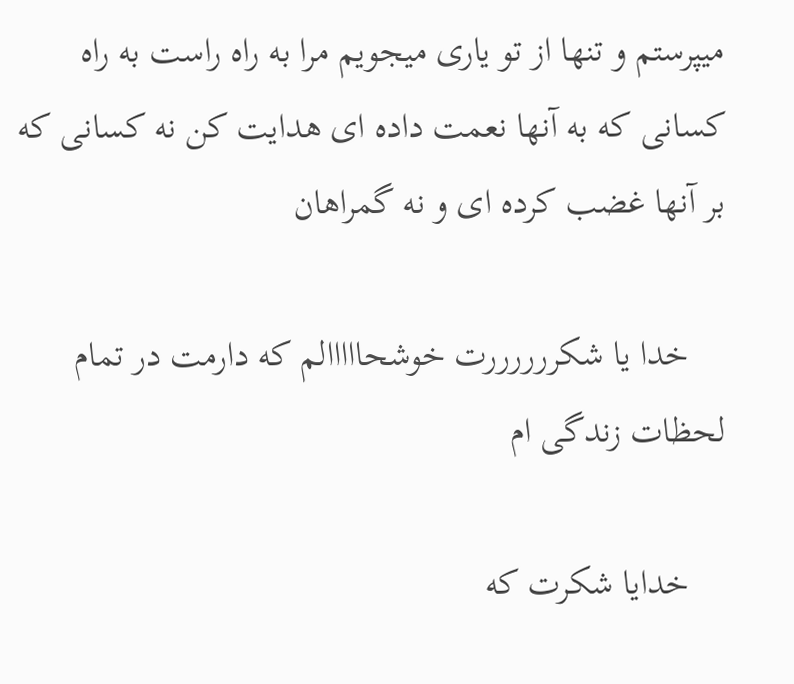میپرستم و تنها از تو یاری میجویم مرا به راه راست به راه کسانی که به آنها نعمت داده ای هدایت کن نه کسانی که بر آنها غضب کرده ای و نه گمراهان

    خدا یا شکررررررت خوشحااااالم که دارمت در تمام لحظات زندگی ام

    خدایا شکرت که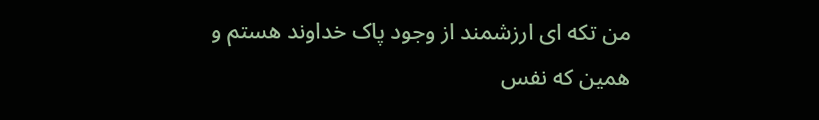من تکه ای ارزشمند از وجود پاک خداوند هستم و همین که نفس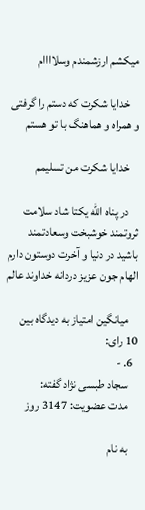میکشم ارزشمندم وسلاااام

    خدایا شکرت که دستم را گرفتی و همراه و هماهنگ با تو هستم

    خدایا شکرت من تسلیمم

    در پناه الله یکتا شاد سلامت ثروتمند خوشبخت وسعادتمند باشید در دنیا و آخرت دوستون دارم الهام جون عزیز دردانه خداوند عالم

    میانگین امتیاز به دیدگاه بین 10 رای:
  6. -
    سجاد طبسی نژاد گفته:
    مدت عضویت: 3147 روز

    به نام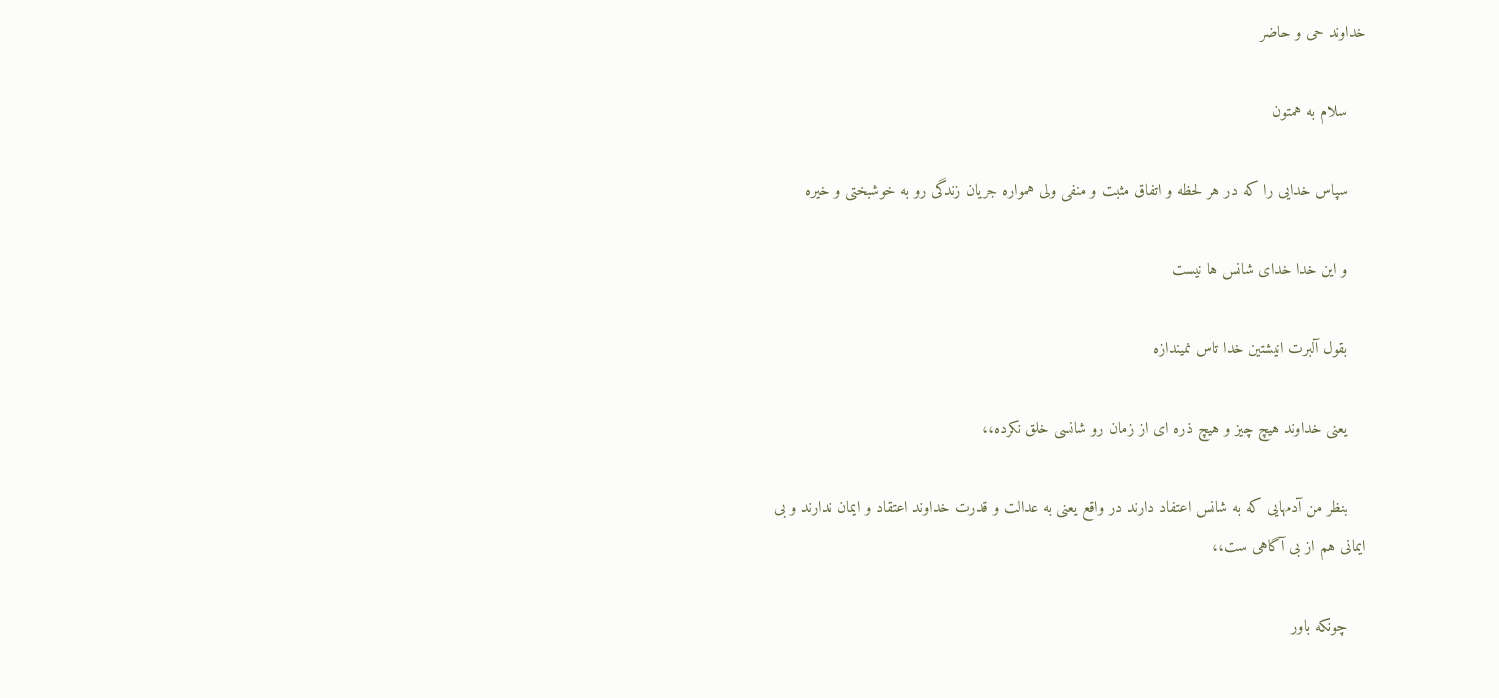خداوند حی و حاضر

    سلام به همتون

    سپاس خدایی را که در هر لحظه و اتفاق مثبت و منفی ولی همواره جریان زندگی رو به خوشبختی و خیره

    و این خدا خدای شانس ها نیست

    بقول آلبرت انیشتین خدا تاس نمیندازه

    یعنی خداوند هیچ چیز و هیچ ذره ای از زمان رو شانسی خلق نکرده،،

    بنظر من آدمهایی که به شانس اعتفاد دارند در واقع یعنی به عدالت و قدرت خداوند اعتقاد و ایمان ندارند و بی ایمانی هم از بی آگاهی ست،،

    چونکه باور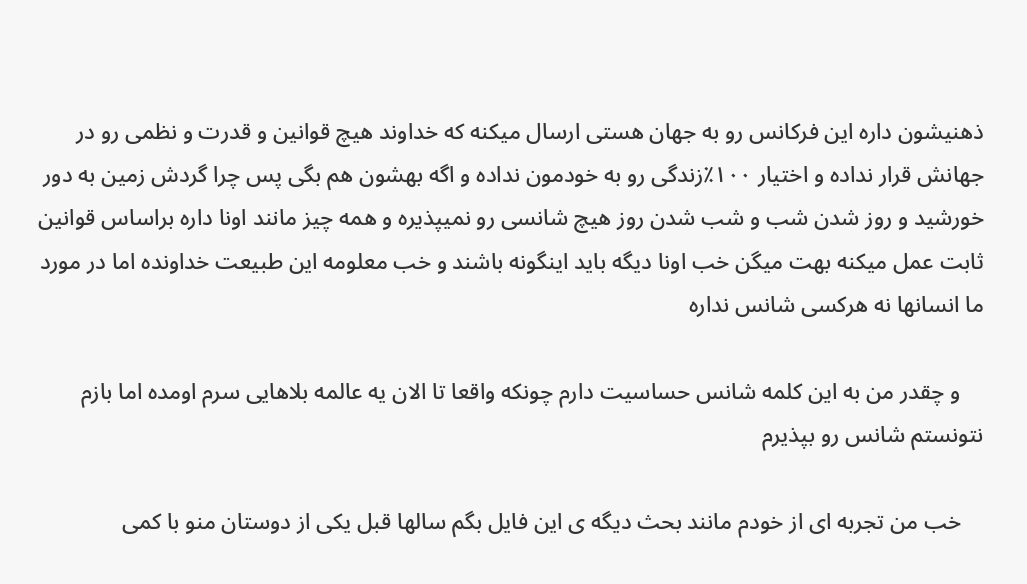ذهنیشون داره این فرکانس رو به جهان هستی ارسال میکنه که خداوند هیچ قوانین و قدرت و نظمی رو در جهانش قرار نداده و اختیار ۱۰۰٪زندگی رو به خودمون نداده و اگه بهشون هم بگی پس چرا گردش زمین به دور خورشید و روز شدن شب و شب شدن روز هیچ شانسی رو نمیپذیره و همه چیز مانند اونا داره براساس قوانین ثابت عمل میکنه بهت میگن خب اونا دیگه باید اینگونه باشند و خب معلومه این طبیعت خداونده اما در مورد ما انسانها نه هرکسی شانس نداره

    و چقدر من به این کلمه شانس حساسیت دارم چونکه واقعا تا الان یه عالمه بلاهایی سرم اومده اما بازم نتونستم شانس رو بپذیرم

    خب من تجربه ای از خودم مانند بحث دیگه ی این فایل بگم سالها قبل یکی از دوستان منو با کمی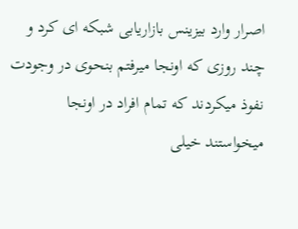اصرار وارد بیزینس بازاریابی شبکه ای کرد و چند روزی که اونجا میرفتم بنحوی در وجودت نفوذ میکردند که تمام افراد در اونجا میخواستند خیلی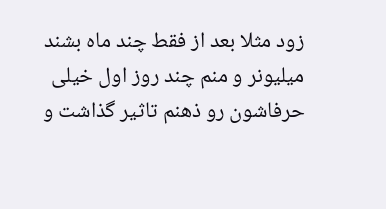زود مثلا بعد از فقط چند ماه بشند میلیونر و منم چند روز اول خیلی حرفاشون رو ذهنم تاثیر گذاشت و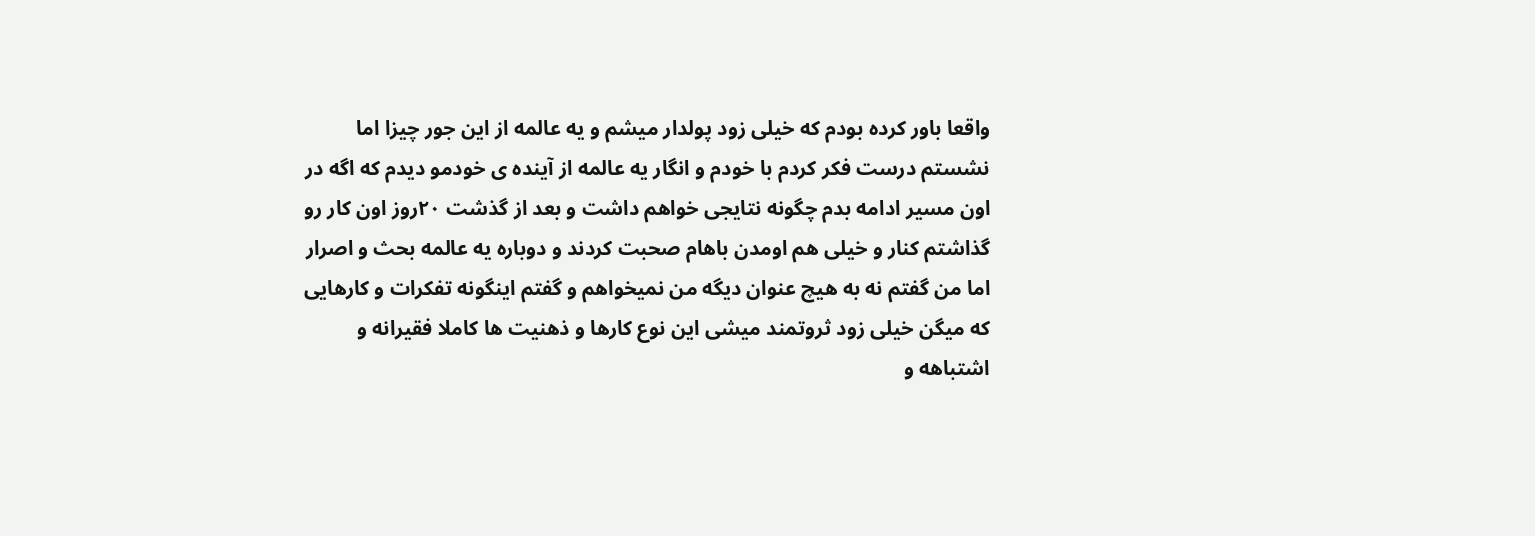واقعا باور کرده بودم که خیلی زود پولدار میشم و یه عالمه از این جور چیزا اما نشستم درست فکر کردم با خودم و انگار یه عالمه از آینده ی خودمو دیدم که اگه در اون مسیر ادامه بدم چگونه نتایجی خواهم داشت و بعد از گذشت ۲۰روز اون کار رو گذاشتم کنار و خیلی هم اومدن باهام صحبت کردند و دوباره یه عالمه بحث و اصرار اما من گفتم نه به هیچ عنوان دیگه من نمیخواهم و گفتم اینگونه تفکرات و کارهایی که میگن خیلی زود ثروتمند میشی این نوع کارها و ذهنیت ها کاملا فقیرانه و اشتباهه و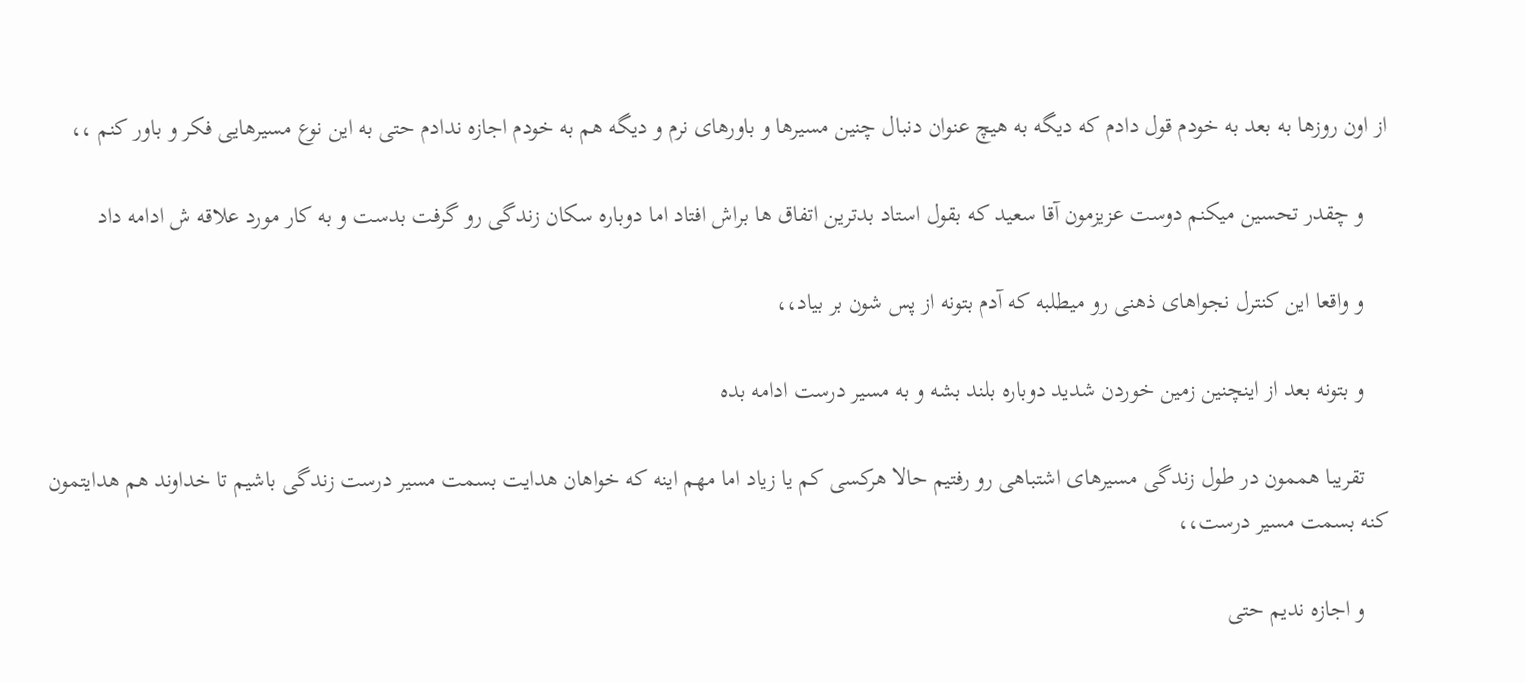از اون روزها به بعد به خودم قول دادم که دیگه به هیچ عنوان دنبال چنین مسیرها و باورهای نرم و دیگه هم به خودم اجازه ندادم حتی به این نوع مسیرهایی فکر و باور کنم ،،

    و چقدر تحسین میکنم دوست عزیزمون آقا سعید که بقول استاد بدترین اتفاق ها براش افتاد اما دوباره سکان زندگی رو گرفت بدست و به کار مورد علاقه ش ادامه داد

    و واقعا این کنترل نجواهای ذهنی رو میطلبه که آدم بتونه از پس شون بر بیاد،،

    و بتونه بعد از اینچنین زمین خوردن شدید دوباره بلند بشه و به مسیر درست ادامه بده

    تقریبا هممون در طول زندگی مسیرهای اشتباهی رو رفتیم حالا هرکسی کم یا زیاد اما مهم اینه که خواهان هدایت بسمت مسیر درست زندگی باشیم تا خداوند هم هدایتمون کنه بسمت مسیر درست،،

    و اجازه ندیم حتی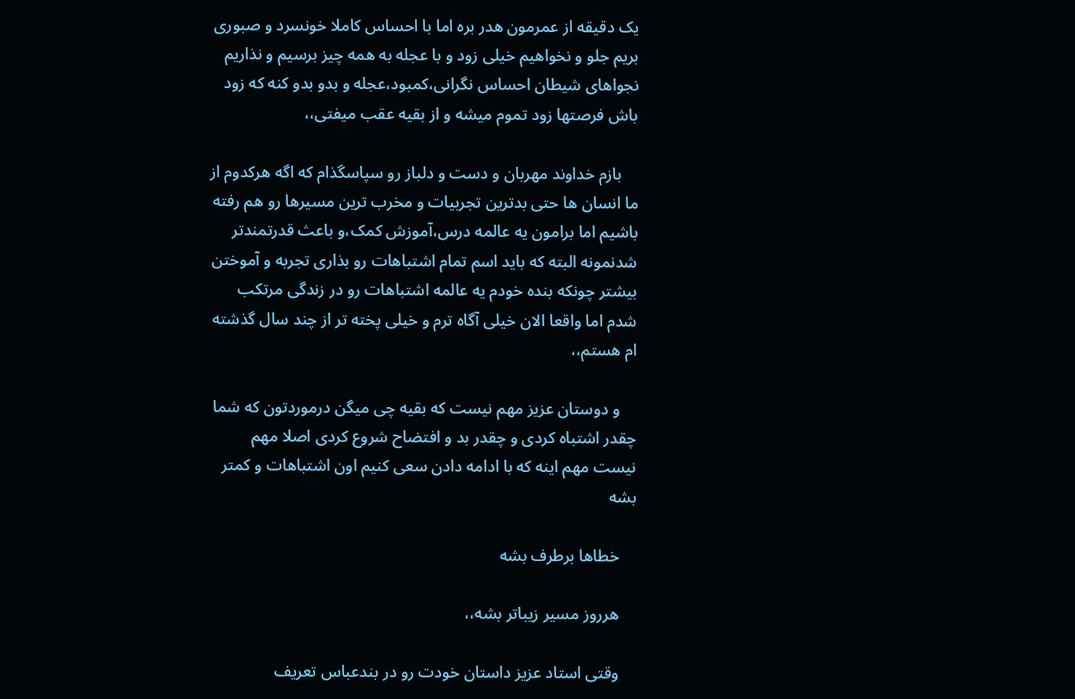یک دقیقه از عمرمون هدر بره اما با احساس کاملا خونسرد و صبوری بریم جلو و نخواهیم خیلی زود و با عجله به همه چیز برسیم و نذاریم نجواهای شیطان احساس نگرانی،کمبود،عجله و بدو بدو کنه که زود باش فرصتها زود تموم میشه و از بقیه عقب میفتی،،

    بازم خداوند مهربان و دست و دلباز رو سپاسگذام که اگه هرکدوم از ما انسان ها حتی بدترین تجربیات و مخرب ترین مسیرها رو هم رفته باشیم اما برامون یه عالمه درس،آموزش کمک،و باعث قدرتمندتر شدنمونه البته که باید اسم تمام اشتباهات رو بذاری تجربه و آموختن بیشتر چونکه بنده خودم یه عالمه اشتباهات رو در زندگی مرتکب شدم اما واقعا الان خیلی آگاه ترم و خیلی پخته تر از چند سال گذشته ام هستم،،

    و دوستان عزیز مهم نیست که بقیه چی میگن درموردتون که شما چقدر اشتباه کردی و چقدر بد و افتضاح شروع کردی اصلا مهم نیست مهم اینه که با ادامه دادن سعی کنیم اون اشتباهات و کمتر بشه

    خطاها برطرف بشه

    هرروز مسیر زیباتر بشه،،

    وقتی استاد عزیز داستان خودت رو در بندعباس تعریف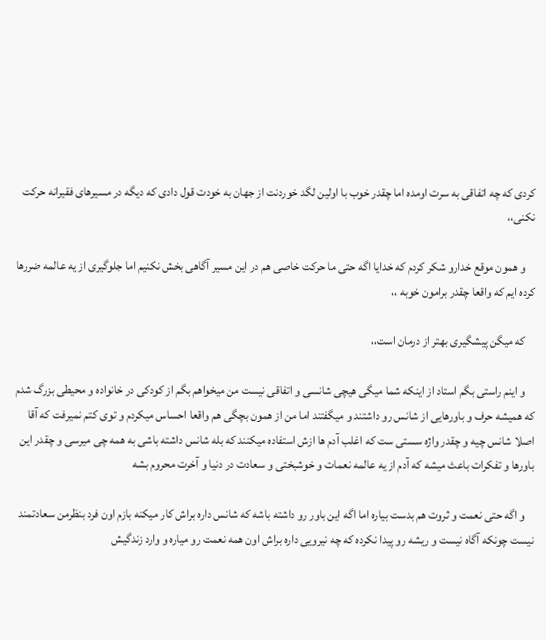کردی که چه اتفاقی به سرت اومده اما چقدر خوب با اولین لگد خوردنت از جهان به خودت قول دادی که دیگه در مسیرهای فقیرانه حرکت نکنی،،

    و همون موقع خدارو شکر کردم که خدایا اگه حتی ما حرکت خاصی هم در این مسیر آگاهی بخش نکنیم اما جلوگیری از یه عالمه ضررها کرده ایم که واقعا چقدر برامون خوبه ،،

    که میگن پیشگیری بهتر از درمان است،،

    و اینم راستی بگم استاد از اینکه شما میگی هیچی شانسی و اتفاقی نیست من میخواهم بگم از کودکی در خانواده و محیطی بزرگ شدم که همیشه حرف و باورهایی از شانس رو داشتند و میگفتند اما من از همون بچگی هم واقعا احساس میکردم و توی کتم نمیرفت که آقا اصلا شانس چیه و چقدر واژه سستی ست که اغلب آدم ها ازش استفاده میکنند که بله شانس داشته باشی به همه چی میرسی و چقدر این باورها و تفکرات باعث میشه که آدم از یه عالمه نعمات و خوشبختی و سعادت در دنیا و آخرت محروم بشه

    و اگه حتی نعمت و ثروت هم بدست بیاره اما اگه این باور رو داشته باشه که شانس داره براش کار میکنه بازم اون فرد بنظرمن سعادتمند نیست چونکه آگاه نیست و ریشه رو پیدا نکرده که چه نیرویی داره براش اون همه نعمت رو میاره و وارد زندگیش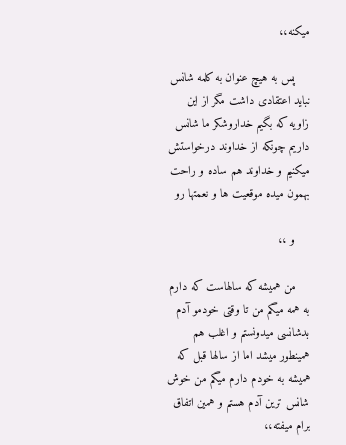میکنه،،

    پس به هیچ عنوان به کلمه شانس نباید اعتقادی داشت مگر از این زاویه که بگیم خداروشکر ما شانس داریم چونکه از خداوند درخواستش میکنیم و خداوند هم ساده و راحت بهمون میده موقعیت ها و نعمتها رو

    و ،،

    من همیشه که سالهاست که دارم به همه میگم من تا وقتی خودمو آدم بدشانسی میدونستم و اغلب هم همینطور میشد اما از سالها قبل که همیشه به خودم دارم میگم من خوش شانس ترین آدم هستم و همین اتفاق برام میفته،،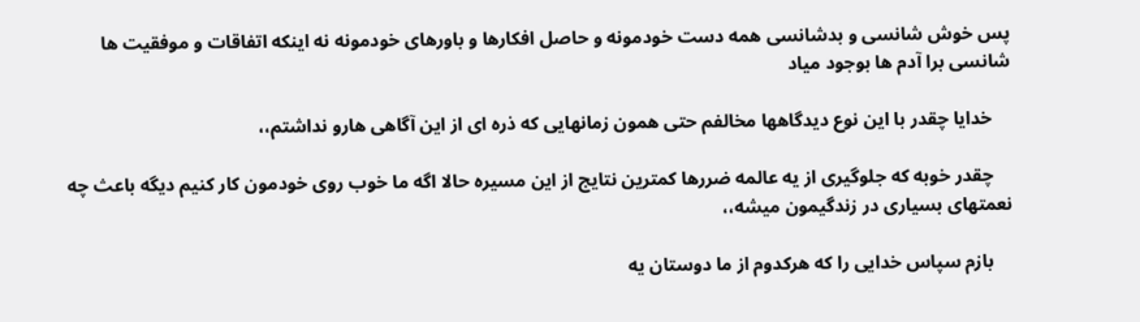پس خوش شانسی و بدشانسی همه دست خودمونه و حاصل افکارها و باورهای خودمونه نه اینکه اتفاقات و موفقیت ها شانسی برا آدم ها بوجود میاد

    خدایا چقدر با این نوع دیدگاهها مخالفم حتی همون زمانهایی که ذره ای از این آگاهی هارو نداشتم،،

    چقدر خوبه که جلوگیری از یه عالمه ضررها کمترین نتایج از این مسیره حالا اگه ما خوب روی خودمون کار کنیم دیگه باعث چه نعمتهای بسیاری در زندگیمون میشه،،

    بازم سپاس خدایی را که هرکدوم از ما دوستان یه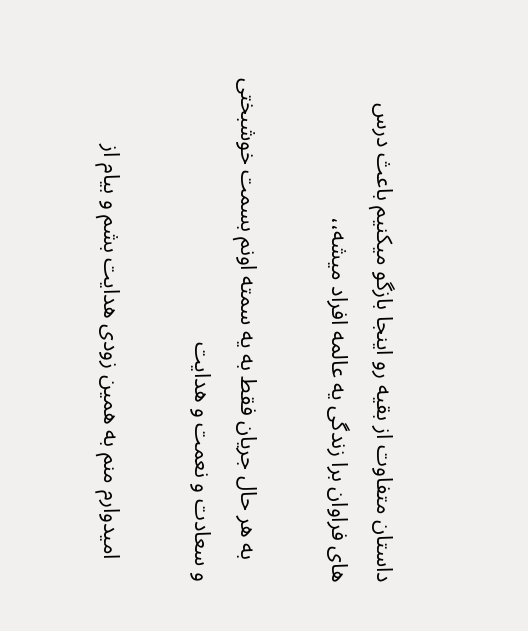داستان متفاوت از بقیه رو اینجا بازگو میکنیم باعث درس های فراوان برا زندگی یه عالمه افراد میشه،،

    به هر حال جریان فقط به یه سمته اونم بسمت خوشبختی و سعادت و نعمت و هدایت

    امیدوارم منم به همین زودی هدایت بشم و بیام از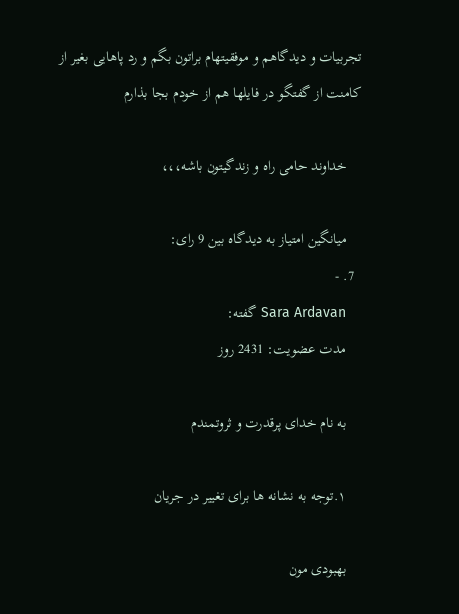تجربیات و دیدگاهم و موفقیتهام براتون بگم و رد پاهایی بغیر از کامنت از گفتگو در فایلها هم از خودم بجا بذارم

    خداوند حامی راه و زندگیتون باشه،،،

    میانگین امتیاز به دیدگاه بین 9 رای:
  7. -
    Sara Ardavan گفته:
    مدت عضویت: 2431 روز

    به نام خداى پرقدرت و ثروتمندم

    ١.توجه به نشانه ها براى تغییر در جریان

    بهبودى مون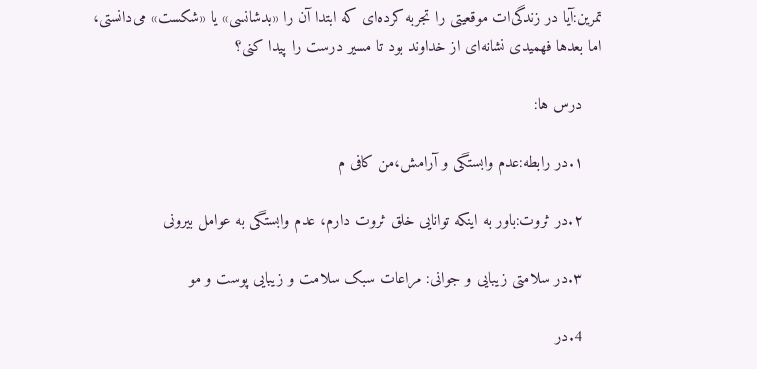تمرین:آیا در زندگی‌ات موقعیتی را تجربه کرده‌ای که ابتدا آن را «بدشانسی» یا «شکست» می‌دانستی، اما بعدها فهمیدی نشانه‌ای از خداوند بود تا مسیر درست را پیدا کنی؟

    درس ها:

    ١.در رابطه:عدم وابستگی و آرامش،من کافی م

    ٢.در ثروت:باور به اینکه توانایی خلق ثروت دارم، عدم وابستگی به عوامل بیرونی

    ٣.در سلامتی زیبایی و جوانى: مراعات سبک سلامت و زیبایی پوست و مو

    4.در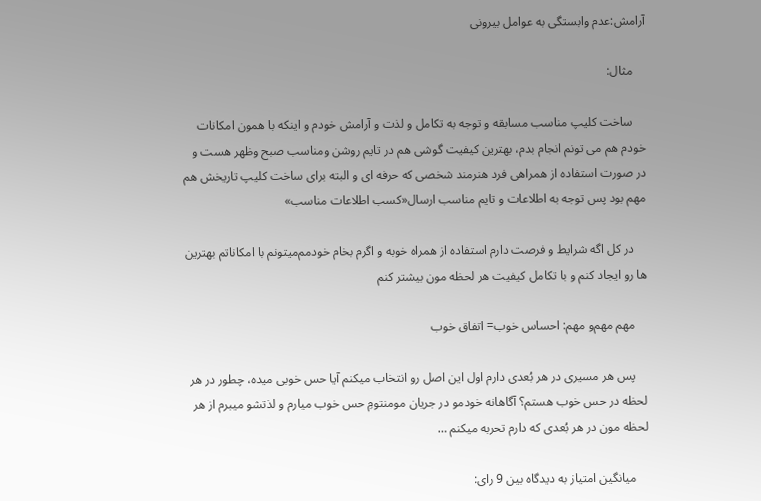آرامش:عدم وابستگی به عوامل بیرونی

    مثال:

    ساخت کلیپ مناسب مسابقه و توجه به تکامل و لذت و آرامش خودم و اینکه با همون امکانات خودم هم می تونم انجام بدم، بهترین کیفیت گوشی هم در تایم روشن و‌مناسب صبح و‌ظهر هست و در صورت استفاده از همراهی فرد هنرمند شخصی که حرفه ای و البته برای ساخت کلیپ تاریخش هم مهم بود پس توجه به اطلاعات و تایم مناسب ارسال«کسب اطلاعات مناسب»

    در کل اگه شرایط و فرصت دارم استفاده از همراه خوبه و اگرم بخام خودمم‌میتونم با امکاناتم بهترین ها رو ایجاد کنم و با تکامل کیفیت هر لحظه مون بیشتر کنم

    مهم مهم‌و‌ مهم: احساس خوب= اتفاق خوب

    پس هر مسیرى در هر بُعدى دارم اول این اصل رو انتخاب میکنم آیا حس خوبی میده، چطور در هر لحظه در حس خوب هستم؟ آگاهانه خودمو در جریان مومنتومِ حس خوب میارم و لذتشو میبرم از هر لحظه مون در هر بُعدی که دارم تحربه میکنم …

    میانگین امتیاز به دیدگاه بین 9 رای: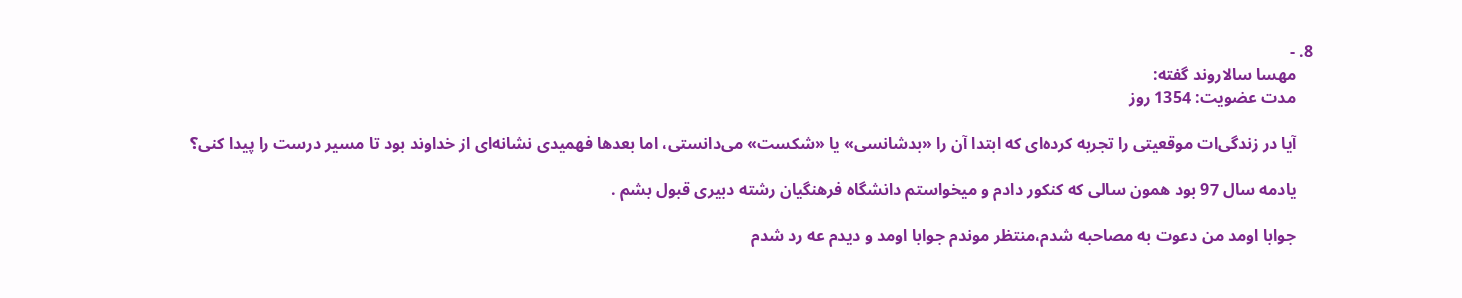8. -
    مهسا سالاروند گفته:
    مدت عضویت: 1354 روز

    آیا در زندگی‌ات موقعیتی را تجربه کرده‌ای که ابتدا آن را «بدشانسی» یا «شکست» می‌دانستی، اما بعدها فهمیدی نشانه‌ای از خداوند بود تا مسیر درست را پیدا کنی؟

    یادمه سال 97 بود همون سالی که کنکور دادم و میخواستم دانشگاه فرهنگیان رشته دبیری قبول بشم .

    جوابا اومد من دعوت به مصاحبه شدم،منتظر موندم جوابا اومد و دیدم عه رد شدم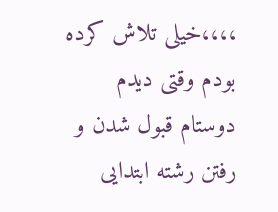،،،،خیلی تلاش کرده بودم وقتی دیدم دوستام قبول شدن و رفتن رشته ابتدایی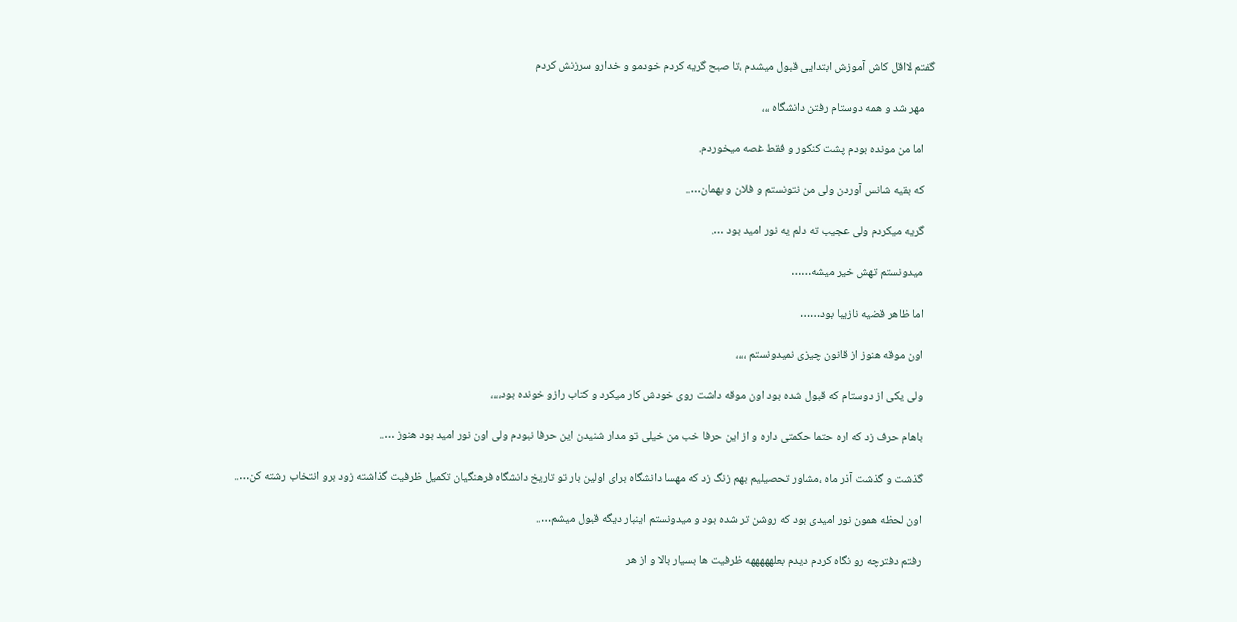گفتم لااقل کاش آموزش ابتدایی قبول میشدم ،تا صبح گریه کردم خودمو و خدارو سرزنش کردم

    مهر شد و همه دوستام رفتن دانشگاه ،،،

    اما من مونده بودم پشت کنکور و فقط غصه میخوردم.

    که بقیه شانس آوردن ولی من نتونستم و فلان و بهمان…..

    گریه میکردم ولی عجیب ته دلم یه نور امید بود ….

    میدونستم تهش خیر میشه……

    اما ظاهر قضیه نازیبا بود……

    اون موقه هنوز از قانون چیزی نمیدونستم ،،،،

    ولی یکی از دوستام که قبول شده بود اون موقه داشت روی خودش کار میکرد و کتاب رازو خونده بود،،،،

    باهام حرف زد که اره حتما حکمتی داره و از این حرفا خب من خیلی تو مدار شنیدن این حرفا نبودم ولی اون نور امید بود هنوز …..

    گذشت و گذشت آذر ماه ،مشاور تحصیلیم بهم زنگ زد که مهسا دانشگاه برای اولین بار تو تاریخ دانشگاه فرهنگیان تکمیل ظرفیت گذاشته زود برو انتخاب رشته کن…..

    اون لحظه همون نور امیدی بود که روشن تر شده بود و میدونستم اینبار دیگه قبول میشم…..

    رفتم دفترچه رو نگاه کردم دیدم بعلهههههه ظرفیت ها بسیار بالا و از هر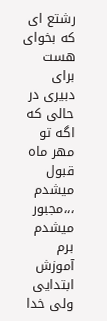رشتع ای که بخوای هست برای دبیری در حالی که اگه تو مهر ماه قبول میشدم ،،،مجبور میشدم برم آموزش ابتدایی ولی خدا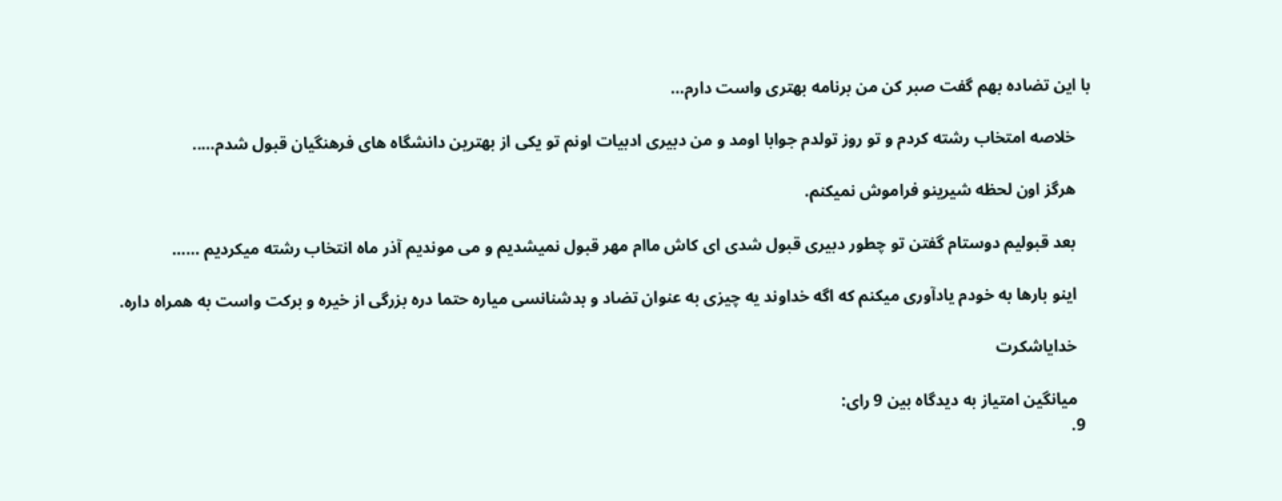با این تضاده بهم گفت صبر کن من برنامه بهتری واست دارم…

    خلاصه امتخاب رشته کردم و تو روز تولدم جوابا اومد و من دبیری ادبیات اونم تو یکی از بهترین دانشگاه های فرهنگیان قبول شدم…..

    هرگز اون لحظه شیرینو فراموش نمیکنم.

    بعد قبولیم دوستام گفتن تو چطور دبیری قبول شدی ای کاش ماام مهر قبول نمیشدیم و می موندیم آذر ماه انتخاب رشته میکردیم ……

    اینو بارها به خودم یادآوری میکنم که اگه خداوند یه چیزی به عنوان تضاد و بدشنانسی میاره حتما دره بزرگی از خیره و برکت واست به همراه داره.

    خدایاشکرت

    میانگین امتیاز به دیدگاه بین 9 رای:
  9.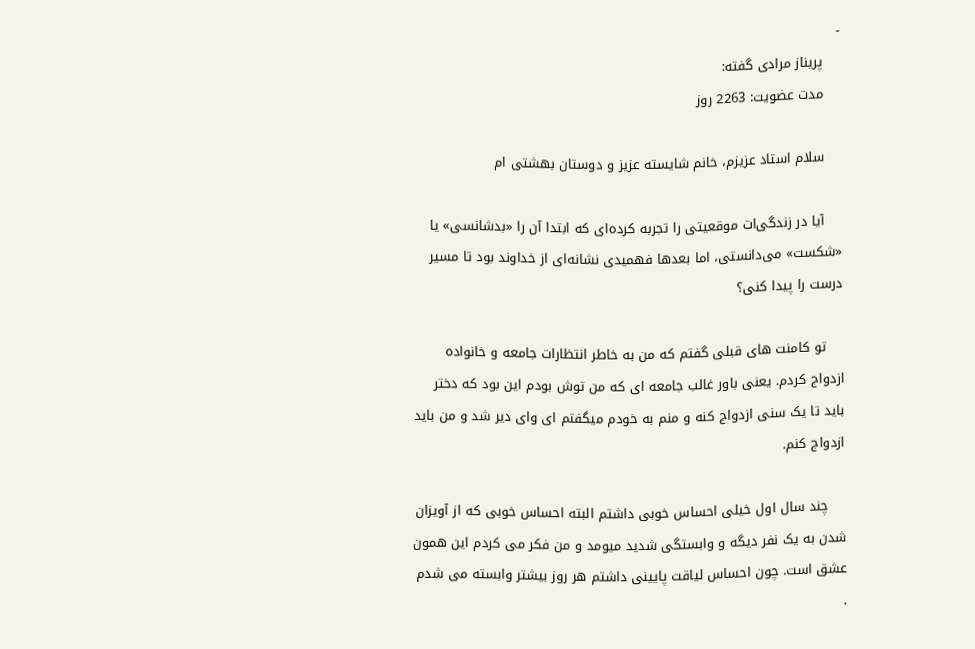-
    پریناز مرادی گفته:
    مدت عضویت: 2263 روز

    سلام استاد عزیزم، خانم شایسته عزیز و دوستان بهشتی ام

    آیا در زندگی‌ات موقعیتی را تجربه کرده‌ای که ابتدا آن را «بدشانسی» یا «شکست» می‌دانستی، اما بعدها فهمیدی نشانه‌ای از خداوند بود تا مسیر درست را پیدا کنی؟

    تو کامنت های قبلی گفتم که من به خاطر انتظارات جامعه و خانواده ازدواج کردم. یعنی باور غالب جامعه ای که من توش بودم این بود که دختر باید تا یک سنی ازدواج کنه و منم به خودم میگفتم ای وای دیر شد و من باید ازدواج کنم.

    چند سال اول خیلی احساس خوبی داشتم البته احساس خوبی که از آویزان شدن به یک نفر دیگه و وابستگی شدید میومد و من فکر می کردم این همون عشق است. چون احساس لیاقت پایینی داشتم هر روز بیشتر وابسته می شدم .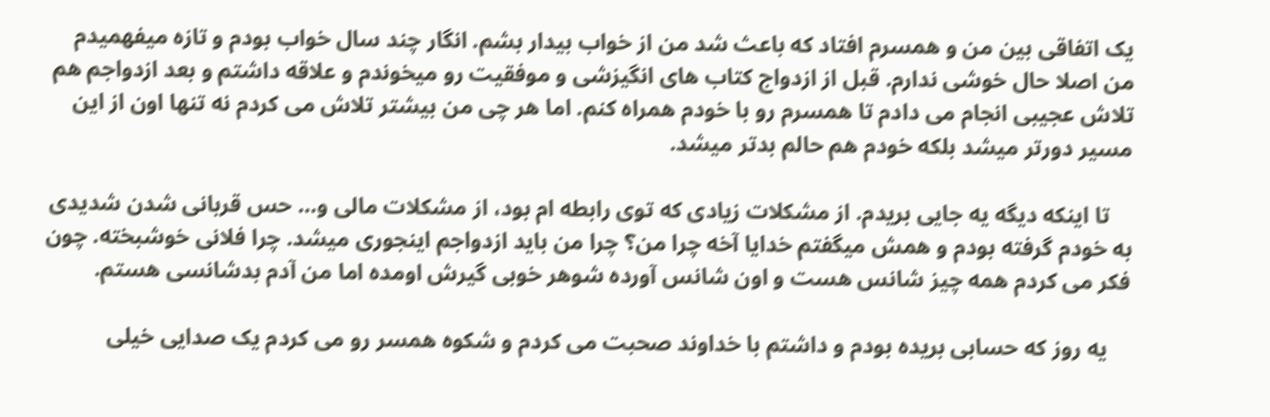یک اتفاقی بین من و همسرم افتاد که باعث شد من از خواب بیدار بشم. انگار چند سال خواب بودم و تازه میفهمیدم من اصلا حال خوشی ندارم. قبل از ازدواج کتاب های انگیزشی و موفقیت رو میخوندم و علاقه داشتم و بعد ازدواجم هم تلاش عجیبی انجام می دادم تا همسرم رو با خودم همراه کنم. اما هر چی من بیشتر تلاش می کردم نه تنها اون از این مسیر دورتر میشد بلکه خودم هم حالم بدتر میشد.

    تا اینکه دیگه یه جایی بریدم. از مشکلات زیادی که توی رابطه ام بود، از مشکلات مالی و… حس قربانی شدن شدیدی به خودم گرفته بودم و همش میگفتم خدایا آخه چرا من؟ چرا من باید ازدواجم اینجوری میشد. چرا فلانی خوشبخته. چون فکر می کردم همه چیز شانس هست و اون شانس آورده شوهر خوبی گیرش اومده اما من آدم بدشانسی هستم.

    یه روز که حسابی بریده بودم و داشتم با خداوند صحبت می کردم و شکوه همسر رو می کردم یک صدایی خیلی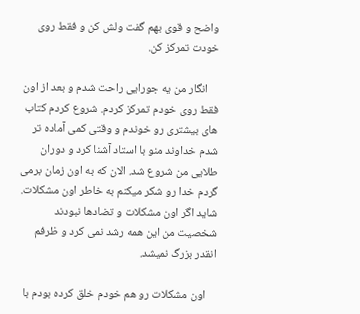واضح و قوی بهم گفت ولش کن و فقط روی خودت تمرکز کن.

    انگار من یه جورایی راحت شدم و بعد از اون فقط روی خودم تمرکز کردم. شروع کردم کتاب های بیشتری رو خوندم و وقتی کمی آماده تر شدم خداوند منو با استاد آشنا کرد و دوران طلایی من شروع شد. الان که به اون زمان برمی گردم خدا رو شکر میکنم به خاطر اون مشکلات. شاید اگر اون مشکلات و تضادها نبودند شخصیت من این همه رشد نمی کرد و ظرفم انقدر بزرگ نمیشد.

    اون مشکلات رو هم خودم خلق کرده بودم با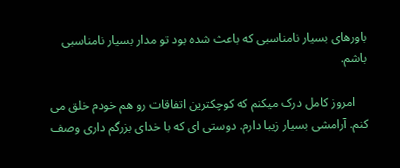باورهای بسیار نامناسبی که باعث شده بود تو مدار بسیار نامناسبی باشم.

    امروز کامل درک میکنم که کوچکترین اتفاقات رو هم خودم خلق می کنم. آرامشی بسیار زیبا دارم. دوستی ای که با خدای بزرگم داری وصف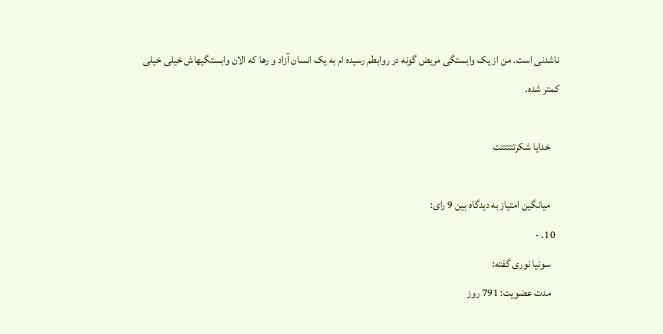ناشدنی است. من از یک وابستگی مریض گونه در روابطم رسیده ام به یک انسان آزاد و رها که الان وابستگیهاش خیلی خیلی کمتر شده.

    خدایا شکرتتتتتت

    میانگین امتیاز به دیدگاه بین 9 رای:
  10. -
    سونیا نوری گفته:
    مدت عضویت: 791 روز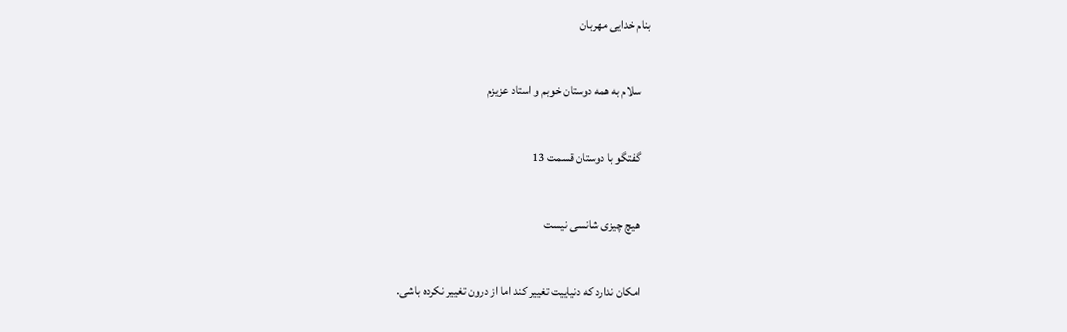بنام خدایی مهربان

    سلام به همه دوستان خوبم و استاد عزیزم

    گفتگو با دوستان قسمت 13

    هیچ چیزی شانسی نیست

    امکان ندارد که دنیاییت تغییر کند اما از درون تغییر نکرده باشی.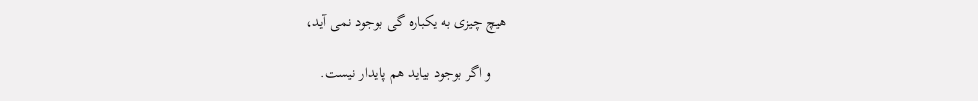هیچ چیزی به یکباره گی بوجود نمی آید،

    و اگر بوجود بیاید هم پایدار نیست.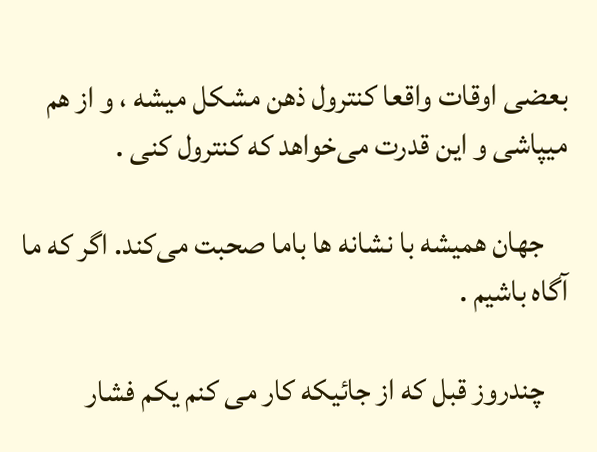بعضی اوقات واقعا کنترول ذهن مشکل میشه ، و از هم میپاشی و این قدرت می‌خواهد که کنترول کنی .

    جهان همیشه با نشانه ها باما صحبت می‌کند. اگر که ما آگاه باشیم .

    چندروز قبل که از جائیکه کار می کنم یکم فشار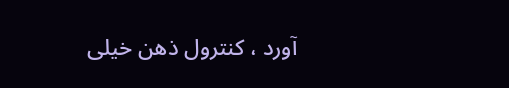آورد ، کنترول ذهن خیلی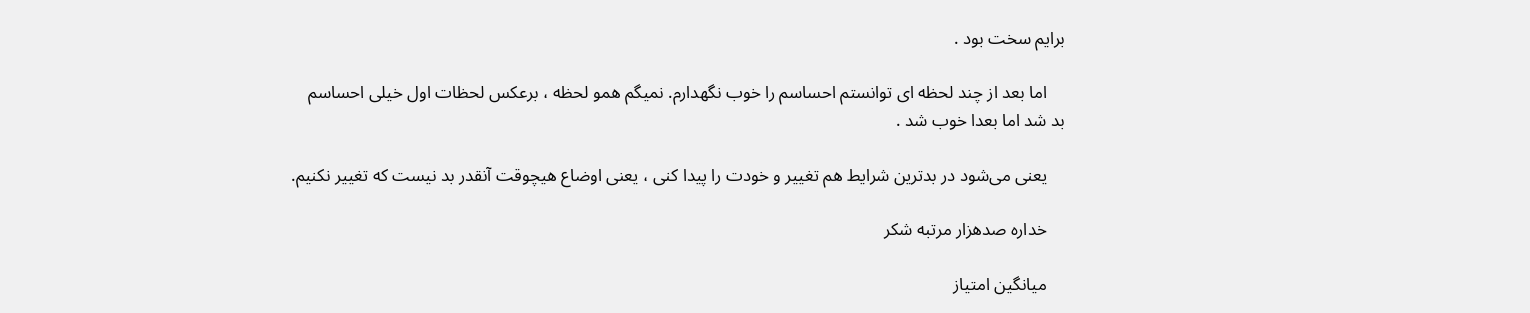برایم سخت بود .

    اما بعد از چند لحظه ای توانستم احساسم را خوب نگهدارم. نمیگم همو لحظه ، برعکس لحظات اول خیلی احساسم بد شد اما بعدا خوب شد .

    یعنی می‌شود در بدترین شرایط هم تغییر و خودت را پیدا کنی ، یعنی اوضاع هیچوقت آنقدر بد نیست که تغییر نکنیم.

    خداره صدهزار مرتبه شکر

    میانگین امتیاز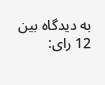به دیدگاه بین 12 رای: